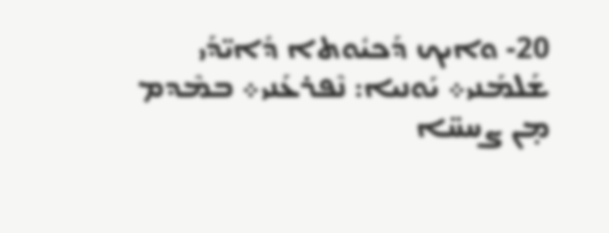20- ܘܐܝܟ ܕܰܟܝܽܘܬܐ ܕܺܐܝ̈ܕܰܝ ܫܰܠܡܰܢܝ܀ ܝܰܘܢܝܐ: ܢܶܦܪܥܰܢܝ܀ ܒܡܶܕܡ ܡ̣ܢ ܨܚܚ̈ܐ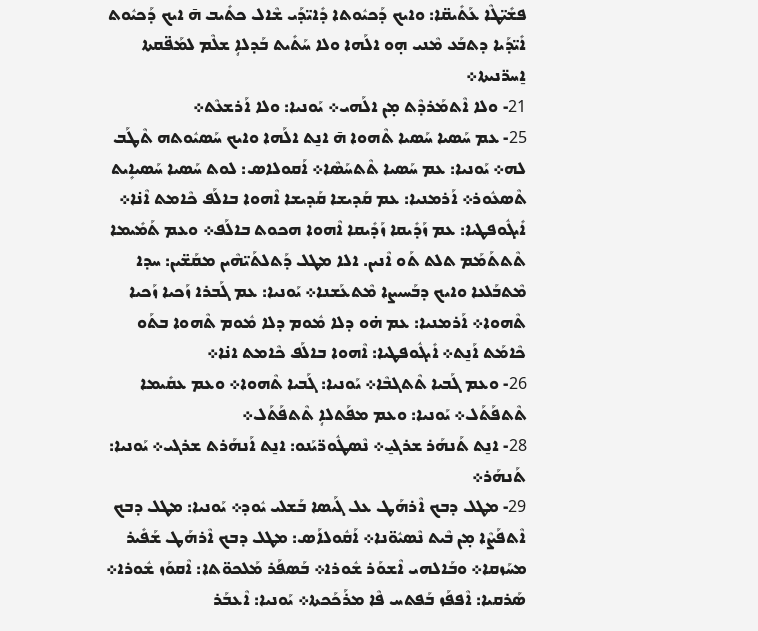ܦܫܺܝ̈ܛܶܐ ܥܰܬܺܝܩ̈ܐ: ܘܐܝܟ ܕܰܟܝܽܘܬܐ ܕܺܐܝ̈ܕܰܝ ܫܶܐܠ ܟܬܺܝܒ ܗ̄ ܐܝܟ ܕܰܟܝܽܘܬ ܐܺܝ̈ܕܰܝܐ ܕܬܒܰܥ ܡܶܢܝ ܗ̣ܘ ܐܠܰܗܐ ܘܠܐ ܚܰܬܺܝܬ ܒܰܕܠܐܴ ܫܠܶܡ ܠܡܰܦ̈ܩܬܐ ܐ̱ܚܪ̈ܢܝܬܐ܀
21- ܘܠܐ ܐܶܬܡܰܪܕܶܬ ܡ̣ܢ ܐܠܰܗܝ܀ ܝܰܘܢܝܐ: ܘܠܐ ܐܰܪܫܥܶܬ܀
25- ܥܡ ܚܰܣܝܐ ܚܰܣܝܐ ܬܶܗܘܐ ܗ̄ ܐܢ̱ܬ ܐܠܰܗܐ ܘܐܝܟ ܚܰܣܝܽܘܬܗ ܬܶܛܰܒ ܠܗ܀ ܝܰܘܢܝܐ: ܥܡ ܚܰܣܝܐ ܬܶܬܚܰܣܶܐ܀ ܐܰܩܘܠܐܣ: ܠܘܬ ܚܰܣܝܐ ܚܰܣܝܐܻܝܬ ܬܶܣܥܽܘܪ܀ ܐܰܪܡܢܝܐ: ܥܡ ܩܰܕܝܫܐ ܩܰܕܝܫܐ ܐܶܗܘܐ ܒܐܠܰܦ ܟܶܐܡܬ ܐܶܢ̇ܐ܀ ܐܺܝܓܽܘܦܛܝܐ: ܥܡ ܙܰܕܺܝܩܐ ܙܰܕܺܝܩܐ ܐܶܗܘܐ ܗܟܘܬ ܒܐܠܰܦ܀ ܘܥܡ ܬܰܡܺܝܡܐ ܬܶܬܬܰܡܰܡ ܬܠܬ ܬܰܘ ܐܶܢܝܢ. ܐܠܐ ܡܛܠ ܕܰܬܠܬܰܝ̈ܗܶܝܢ ܡܩܰܫ̈ܝܢ: ܚܕܐ ܡܶܬܒܰܠܥܐ ܘܐܝܟ ܕܒܰܚܝܨܐ ܡܶܬܥܰܫܢܐ܀ ܝܰܘܢܝܐ: ܥܡ ܓܰܒܪܐ ܙܰܟܝܐ ܙܰܟܝܐ ܬܶܗܘܐ܀ ܐܰܪܡܢܝܐ: ܥܡ ܗ̇ܘ ܕܠܐ ܡܽܘܡ ܕܠܐ ܡܽܘܡ ܬܶܗܘܐ ܒܬܰܘ ܟܶܐܡܰܬ ܐܰܢ̱ܬ܀ ܐܺܝܓܽܘܦܛܝܐ: ܐܶܗܘܐ ܒܐܠܰܦ ܟܶܐܡܬ ܐܢ̇ܐ܀
26- ܘܥܡ ܓܰܒܝܐ ܬܶܬܓܒܶܐ܀ ܝܰܘܢܝܐ: ܓܰܒܝܐ ܬܶܗܘܐ܀ ܘܥܡ ܥܩܺܝܡܐ ܬܶܬܦܰܬܰܠ܀ ܝܰܘܢܝܐ: ܘܥܡ ܡܦܰܬܠܐܴ ܬܶܬܦܰܬܰܠ܀
28- ܐܢ̱ܬ ܬܰܢܗܰܪ ܫܪܓܝ̱܀ ܢܶܣܛܽܘܪ̈ܝܰܢܘ: ܐܢ̱ܬ ܐܰܢܗܰܪܬ ܫܪܓܝ܀ ܝܰܘܢܝܐ: ܬܰܢܗܰܪ܀
29- ܡܛܠ ܕܒܟ ܐܶܪܗܰܛ ܥܠ ܓܰܝܣܐ ܒܰܫܠܝ ܝܽܘܕ܀ ܝܰܘܢܝܐ: ܡܛܠ ܕܒܟ ܐܶܬܦܰܨܶܐ ܡ̣ܢ ܒܶܝܬ ܢܶܣܝܽܘ̈ܢܐ܀ ܐܰܩܽܘܠܐܰܣ: ܡܛܠ ܕܒܟ ܐܶܪܗܰܛ ܫܰܦܺܝܪ ܡܚܰܙܩܐ܀ ܘܒܰܐܠܗܝ ܐܶܫܘܰܪ ܫܽܘܪܐ܀ ܒܰܣܦܰܪ ܡܰܠܟܘ̈ܬܐ: ܐܶܩܘܰܙ ܫܽܘܪܐ܀ ܣܰܪܩܝܐ: ܐܶܦܦܰܙ ܒܰܦܬܚ ܦܶܐ ܡܪܰܟܰܟܬܐ܀ ܝܰܘܢܝܐ: ܐܶܥܒܰܪ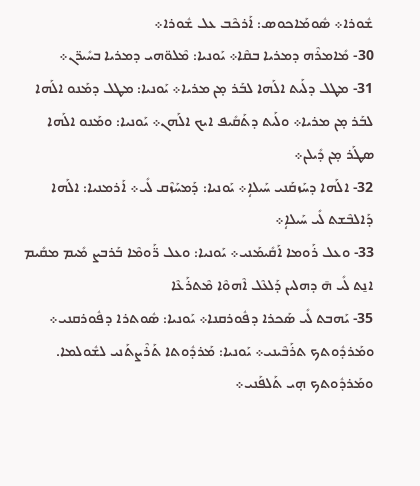ܫܽܘܪܐ܀ ܣܽܘܡܰܐܟܘܣ: ܐܰܪܟܶܒ ܥܠ ܫܽܘܪܐ܀
30- ܡܺܐܡܪܶܗ ܕܡܪܝܐ ܒܩܶܐ܀ ܝܰܘܢܝܐ: ܡܶܠܘ̈ܗܝ ܕܡܪܝܐ ܒܚܺܝܪ̈ܢ܀
31- ܡܛܠ ܕܠܰܝܬ ܐܠܰܗܐ ܠܒܰܪ ܡ̣ܢ ܡܪܝܐ܀ ܝܰܘܢܝܐ: ܡܛܠ ܕܡܰܢܘ ܐܠܰܗܐ ܠܒܰܪ ܡ̣ܢ ܡܪܝܐ܀ ܘܠܰܝܬ ܕܬܰܩܺܝܦ ܐܝܟ ܐܠܰܗܢ܀ ܝܰܘܢܝܐ: ܘܡܰܢܘ ܐܠܰܗܐ ܣܛܰܪ ܡ̣ܢ ܕܺܝܠܢ܀
32- ܐܠܰܗܐ ܕܚܰܙܩܰܢܝ ܚܰܝܠܐܴ܀ ܝܰܘܢܝܐ: ܕܰܡܚܰܙܶܩ ܠܺܝ܀ ܐܰܪܡܢܝܐ: ܐܠܰܗܐ ܕܰܐܠܒܶܫܬ ܠܺܝ ܚܰܝܠܐܴ܀
33- ܘܥܠ ܪܰܘܡܐ ܐܰܩܺܝܡܰܢܝ܀ ܝܰܘܢܝܐ: ܘܥܠ ܪ̈ܰܘܡܶܐ ܒܰܪܒܨ ܡܺܝܡ ܡܩܺܝܡ ܐܢ̱ܬ ܠܺܝ ܗ̄ ܕܗܠܝܢ ܕܰܠܥܶܠ ܐܶܗܘܶܐ ܡܶܬܪܰܥܶܐ
35- ܝܰܗܒܬ ܠܺܝ ܣܰܟܪܐ ܕܦܽܘܪܩܢܐ܀ ܝܰܘܢܝܐ: ܣܽܘܬܪܐ ܕܦܽܘܪܩܢܝ܀ ܘܡܰܪܕܽܘܬܟ ܬܪܰܒܶܝܢܝ܀ ܝܰܘܢܝܐ: ܡܰܪܕܽܘܬܐ ܬܰܪܶܨܬܰܢܝ ܠܫܽܘܠܡܐ. ܘܡܰܪܕܽܘܬܟ ܗ̣ܝ ܬܰܠܦܰܢܝ܀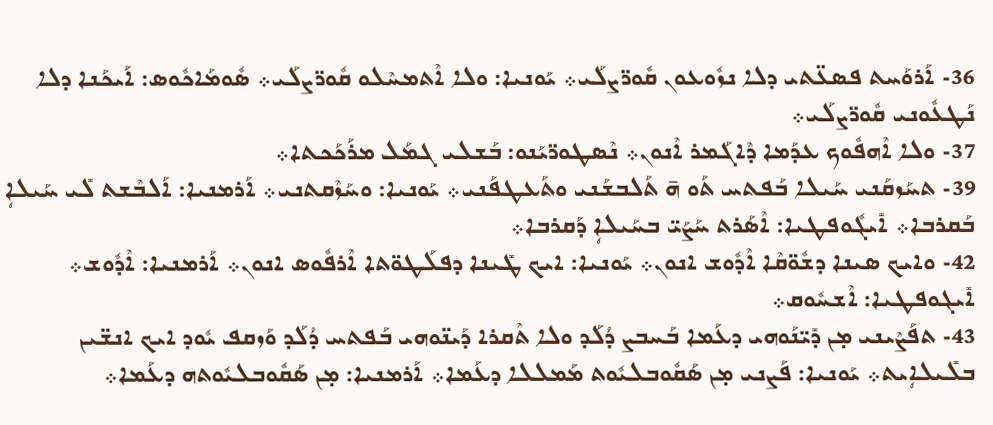36- ܐܰܪܘܰܚܬ ܦܣܥ̈ܬܝ ܕܠܐ ܢܙܽܘܥܘܢ ܩܽܘܪ̈ܨܠܰܝ܀ ܝܰܘܢܝܐ: ܘܠܐ ܐܶܬܡܚܶܠܘ ܩܽܘܪ̈ܨܠܰܝ܀ ܣܽܘܡܰܐܟܽܘܣ: ܐܰܝܟܰܢܐ ܕܠܐ ܢܰܛܥܽܘܢܝ ܩܽܘܪ̈ܨܠܰܝ܀
37- ܘܠܐ ܐܶܗܦܽܘܟ ܥܕܰܡܐ ܕܶܐܓܰܡܪ ܐܶܢܘܢ܀ ܢܶܣܛܘܪ̈ܝܰܢܘ: ܒܰܫܠܝ ܓܡܰܠ ܡܪܰܟܰܟܬܐ܀
39- ܬܚܰܙܩܰܢܝ ܚܰܝܠܐ ܒܰܦܬܚ ܬܰܘ ܗ̄ ܬܰܠܒܫܰܢܝ ܘܬܰܥܛܦܰܢܝ܀ ܝܰܘܢܝܐ: ܘܚܰܙܶܩܬܢܝ܀ ܐܰܪܡܢܝܐ: ܐܰܠܒܶܫܬ ܠܺܝ ܚܰܝܠܐܴ ܒܰܩܪܒܐ܀ ܐܺܝܓܽܘܦܛܝܐ: ܐܶܣܰܪܬ ܚܰܨܰܝ̈ ܒܚܰܝܠܐܴ ܕܰܩܪܒܐ܀
42- ܘܐܝܟ ܣܝܢܐ ܕܫܽܘ̈ܩܶܐ ܐܶܕܽܘܫ ܐܢܘܢ܀ ܝܰܘܢܝܐ: ܐܝܟ ܛܺܝܢܐ ܕܦܠܰܛܘ̈ܬܐ ܐܶܪܦܽܘܣ ܐܢܘܢ܀ ܐܰܪܡܢܝܐ: ܐܶܕܽܘܫ܀ ܐܺܝܓܘܦܛܝܐ: ܐܶܫܚܽܘܩ܀
43- ܬܦܰܨܶܝܢܝ ܡ̣ܢ ܕܺܝ̈ܢܰܘܗܝ ܕܥܰܡܐ ܒܰܚܒܨ ܕܳܠܰܕ ܘܠܐ ܬܶܩܪܐ ܕܰܝܢ̈ܘܗܝ ܒܰܦܬܚ ܕܳܠܰܕ ܘܰܙܩܦ ܝܽܘܕ ܐܝܟ ܐܢܫ̈ܝܢ ܒܠܺܝܠܐܴܝܬ܀ ܝܰܘܢܝܐ: ܦܰܨܢܝ ܡ̣ܢ ܣܰܩܽܘܒܠܝܽܘܬ ܡܰܡܠܠܐ ܕܥܰܡܐ܀ ܐܰܪܡܢܝܐ: ܡ̣ܢ ܣܰܩܽܘܒܠܝܽܘܬܗ ܕܥܰܡܐ܀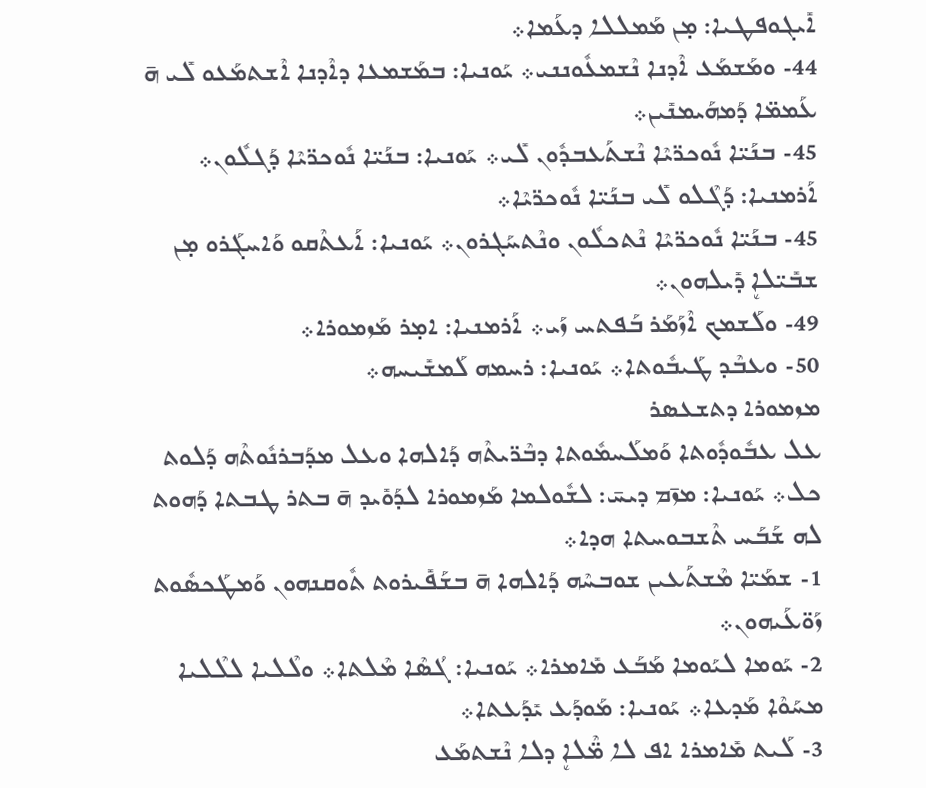ܐܺܝܓܘܦܛܝܐ: ܡ̣ܢ ܡܰܡܠܠܐ ܕܥܰܡܐ܀
44- ܘܡܰܫܡܰܥ ܐܶܕܢܐ ܢܶܫܡܥܽܘܢܢܝ܀ ܝܰܘܢܝܐ: ܒܡܰܫܡܥܐ ܕܐܶܕܢܐ ܐܶܫܬܡܰܥܘ ܠܺܝ ܗ̄ ܥܰܡܡ̈ܐ ܕܰܡܗܰܝܡܢܺܝܢ܀
45- ܒܢܰܝ̈ܐ ܢܽܘܟܪ̈ܝܶܐ ܢܶܫܬܰܥܒܕܽܘܢ ܠܺܝ܀ ܝܰܘܢܝܐ: ܒܢܰܝ̈ܐ ܢܽܘܟܪ̈ܝܶܐ ܕܰܓܠܽܘܢ܀ ܐܰܪܡܢܝܐ: ܕܰܓܶܠܘ ܠܺܝ ܒܢܰܝ̈ܐ ܢܽܘܟܪ̈ܝܶܐ܀
45- ܒܢܰܝ̈ܐ ܢܽܘܟܪ̈ܝܶܐ ܢܶܬܟܠܽܘܢ ܘܢܶܬܚܰܓܪܘܢ܀ ܝܰܘܢܝܐ: ܐܰܥܬܶܩܘ ܘܰܐܚܓܰܪܘ ܡ̣ܢ ܫܒܺܝ̈ܠܐܷ ܕܺܝܠܗܘܢ܀
49- ܘܠܰܫܡܟ ܐܶܙܰܡܰܪ ܒܰܦܬܚ ܙܰܝ܀ ܐܰܪܡܢܝܐ: ܐܡ̣ܪ ܡܰܙܡܘܪܐ܀
50- ܘܥܒܶܕ ܛܰܝܒܽܘܬܐ܀ ܝܰܘܢܝܐ: ܪܚܡܗ ܠܰܡܫܺܝܚܗ܀
ܡܙܡܘܪܐ ܕܬܫܥܣܪ
ܥܠ ܥܒܽܘܕܽܘܬܐ ܘܰܡܠܰܚܡܽܘܬܐ ܕܒܶܪ̈ܝܬܶܗ ܕܰܐܠܗܐ ܘܥܠ ܡܕܰܒܪܢܽܘܬܶܗ ܕܰܠܘܬ ܟܠ܀ ܝܰܘܢܝܐ: ܡܙ̄ܡ ܕܝܚ̄: ܠܫܽܘܠܡܐ ܡܰܙܡܘܪܐ ܠܕܰܘܺܝܕ ܗ̄ ܒܬܪ ܛܒܬܐ ܕܰܗܘܬ ܠܗ ܫܰܒܰܚ ܬܶܫܒܘܚܬܐ ܗܕܐ܀
1- ܫܡܰܝ̈ܐ ܡܶܫܬܰܥܝܢ ܫܘܒܚܶܗ ܕܰܐܠܗܐ ܗ̄ ܒܫܰܦܺܝܪܘܬ ܬܽܘܩܢܗܘܢ ܘܰܡܛܰܟܣܽܘܬ ܙܰܘ̈ܥܰܝܗܘܢ܀
2- ܝܰܘܡܐ ܠܝܰܘܡܐ ܡܰܒܰܥ ܡܺܐܡܪܐ܀ ܝܰܘܢܝܐ: ܓܳܣܶܐ ܡܶܠܬܐ܀ ܘܠܶܠܝܐ ܠܠܶܠܝܐ ܡܚܰܘܶܐ ܡܰܕܥܐ܀ ܝܰܘܢܝܐ: ܡܰܘܕܰܥ ܝܺܕܰܥܬܐ܀
3- ܠܰܝܬ ܡܺܐܡܪܐ ܐܦ ܠܐ ܡ̈ܶܠܐܷ ܕܠܐ ܢܶܫܬܡܰܥ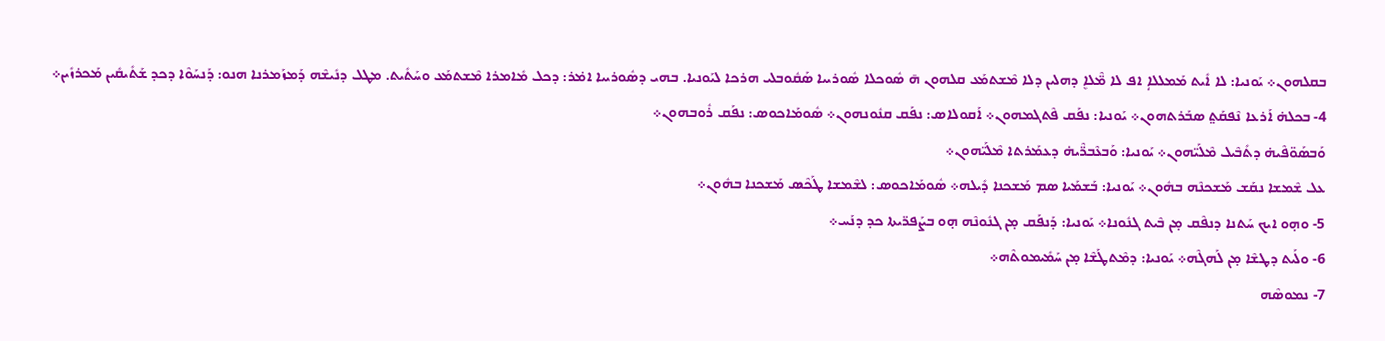ܒܩܠܗܘܢ܀ ܝܰܘܢܝܐ: ܠܐ ܐܺܝܬ ܡܰܡܠܠܐܴ ܐܦ ܠܐ ܡ̈ܶܠܐܷ ܕܗܠܝܢ ܕܠܐ ܡܶܫܬܡܰܥ ܩܠܗܘܢ ܗ̄ ܣܽܘܟܠܐ ܣܽܘܪܝܝܐ ܣܰܩܽܘܒܠܝ ܗܪܟܐ ܠܝܰܘܢܝܐ. ܒܗܝ ܕܣܽܘܪܝܝܐ ܐܡ̇ܪ: ܕܟܠ ܡܺܐܡܪܐ ܡܶܫܬܡܰܥ ܘܚܰܬܺܝܬ. ܡܛܠ ܕܢܺܝܫܶܗ ܕܰܡܙܰܡܪܢܐ ܗܢܘ: ܕܰܢܚܰܘܶܐ ܕܟܕ ܫܰܬܺܝܩܺܝܢ ܡܰܟܪܙܺܝܢ܀
4- ܒܟܠܗ̇ ܐܰܪܥܐ ܢܶܦܩܰܬ݀ ܣܒܰܪܬܗܘܢ܀ ܝܰܘܢܝܐ: ܢܦܰܩ ܦܶܬܓܡܗܘܢ܀ ܐܰܩܘܠܐܣ: ܢܦܰܩ ܩܢܽܘܢܗܘܢ܀ ܣܽܘܡܰܐܟܘܣ: ܢܦܰܩ ܪܽܘܒܗܘܢ܀
ܘܰܒܣܰܘ̈ܦܶܝܗ̇ ܕܬܺܒܶܝܠ ܡܶܠܰܝ̈ܗܘܢ܀ ܝܰܘܢܝܐ: ܘܰܒܥܶܒܪ̈ܶܝܗ̇ ܕܥܡܰܪܬܐ ܡܶܠܰܝ̈ܗܘܢ܀
ܥܠ ܫܶܡܫܐ ܢܩܰܫ ܡܰܫܟܢܶܗ ܒܗܽܘܢ܀ ܝܰܘܢܝܐ: ܒܰܫܡܰܝܐ ܣܡ ܡܰܫܟܢܐ ܕܺܝܠܗ܀ ܣܽܘܡܰܐܟܘܣ: ܠܫܶܡܫܐ ܛܰܟܶܣ ܡܰܫܟܢܐ ܒܗܽܘܢ܀
5- ܘܗ̣ܘ ܐܝܟ ܚܰܬܢܐ ܕܢܦܶܩ ܡ̣ܢ ܒܶܝܬ ܓܢܽܘܢܐ܀ ܝܰܘܢܝܐ: ܕܰܢܦܰܩ ܡ̣ܢ ܓܢܽܘܢܶܗ ܗ̣ܘ ܒܨܰܦܪ̈ܝܬܐ ܟܕ ܕܢܰܚ܀
6- ܘܠܰܝܬ ܕܛܫܶܐ ܡ̣ܢ ܠܰܗܓܶܗ܀ ܝܰܘܢܝܐ: ܕܡܶܬܛܰܫܶܐ ܡ̣ܢ ܚܰܡܺܝܡܘܬܶܗ܀
7- ܢܡܘܣܶܗ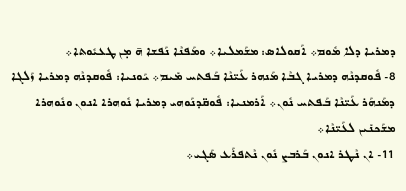ܕܡܪܝܐ ܕܠܐ ܡܽܘܡ܀ ܐܰܩܘܠܐܣ: ܡܫܰܡܠܝܐ܀ ܘܡܰܦܢܶܐ ܢܰܦܫܐ ܗ̄ ܡ̣ܢ ܛܥܝܽܘܬܐ܀
8- ܦܽܘܩܕܢܶܗ ܕܡܪܝܐ ܓܒܶܐ ܡܰܢܗܪ ܥܰܝ̈ܢܶܐ ܒܰܦܬܚ ܡܺܝܡ܀ ܝܰܘܢܝܐ: ܦܽܘܩܕܢܶܗ ܕܡܪܝܐ ܙܰܠܓܐ ܕܡܰܢܗܰܪ ܥܰܝ̈ܢܶܐ ܒܰܦܬܚ ܢܽܘܢ܀ ܐܰܪܡܢܝܐ: ܦܽܘܩ̈ܕܢܰܘܗܝ ܕܡܪܝܐ ܢܽܘܗܪܐ ܐܢܘܢ ܘܢܽܘܗܪܐ ܡܫܰܟܢܺܝܢ ܠܥܰܝ̈ܢܶܐ܀
11- ܐܢ ܢܶܛܪ ܐܢܘܢ ܒܰܪܒܨ ܢܽܘܢ ܢܶܬܦܪܰܥ ܣܰܓܝ܀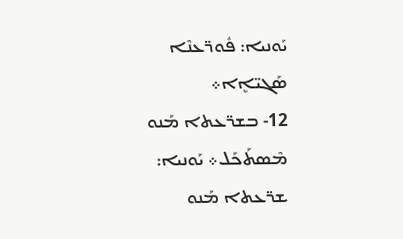ܝܰܘܢܝܐ: ܦܽܘܪ̈ܥܢܶܐ ܣܰܓܝ̈ܐܷܐ܀
12- ܒܫܪ̈ܥܬܐ ܡܰܢܘ ܡܶܣܬܰܟܰܠ܀ ܝܰܘܢܝܐ: ܫܪ̈ܥܬܐ ܡܰܢܘ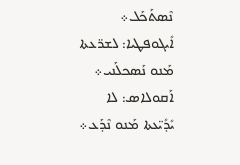ܢܶܣܬܰܟܰܠ܀ ܐܺܝܓܘܦܛܝܐ: ܠܫܪ̈ܥܬܐ ܡܰܢܘ ܢܰܣܟܠܰܢܝ܀ ܐܰܩܘܠܐܣ: ܠܐ ܝܺܕܺܝ̈ܥܬܐ ܡܰܢܘ ܢܶܕܰܥ܀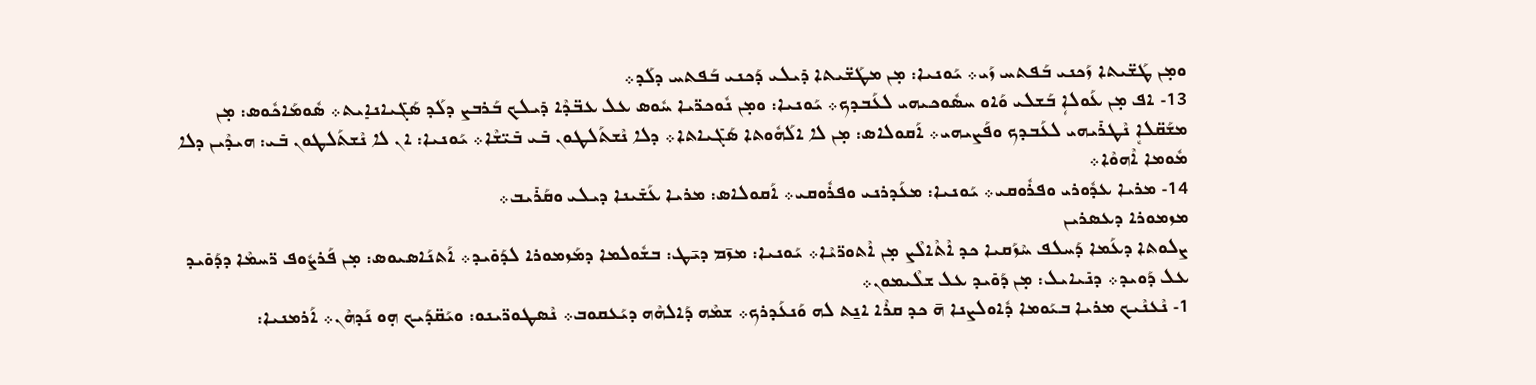ܘܡ̣ܢ ܛܰܫ̈ܝܬܐ ܙܰܟܢܝ ܒܰܦܬܚ ܙܰܝ܀ ܝܰܘܢܝܐ: ܡ̣ܢ ܡܛܰܫ̈ܝܬܐ ܕܺܝܠܝ ܕܰܟܢܝ ܒܰܦܬܚ ܕܠܰܕ܀
13- ܐܦ ܡ̣ܢ ܥܰܘܠܐܴ ܒܰܫܠܝ ܘܰܐܘ ܚܣܽܘܟܝܗܝ ܠܥܰܒܕܟ܀ ܝܰܘܢܝܐ: ܘܡ̣ܢ ܢܽܘܟܪ̈ܝܐ ܚܽܘܣ ܥܠ ܥܒ̈ܕܶܐ ܕܺܝܠܟ ܒܰܪܒܨ ܕܠܰܕ ܣܰܓܺܝܐܢܐܻܝܬ܀ ܣܽܘܡܰܐܟܽܘܣ: ܡ̣ܢ ܡܫܰܩ̈ܠܐܷ ܢܶܛܪܺܝܗܝ ܠܥܰܒܕܟ ܘܦܰܨܝܗܝ܀ ܐܰܩܘܠܐܣ: ܡ̣ܢ ܠܐ ܐܠܰܗܽܘܬܐ ܣܰܓܺܝܐܬܐ܀ ܕܠܐ ܢܶܫܬܰܠܛܘܢ ܒܺܝ ܒܺܝ̈ܫܶܐ܀ ܝܰܘܢܝܐ: ܐܢ ܠܐ ܢܶܫܬܰܠܛܘܢ ܒܺܝ: ܗܝܕܶܝܢ ܕܠܐ ܡܽܘܡܐ ܐܶܗܘܶܐ܀
14- ܡܪܝܐ ܥܕܽܘܪܝ ܘܦܪܽܘܩܝ܀ ܝܰܘܢܝܐ: ܡܥܰܕܪܢܝ ܘܦܪܽܘܩܝ܀ ܐܰܩܘܠܐܣ: ܡܪܝܐ ܥܰܫܺܝܢܐ ܕܝܠܝ ܘܩܰܪܺܝܒ܀
ܡܙܡܘܪܐ ܕܥܣܪܝܢ
ܨܠܘܬܐ ܕܥܰܡܐ ܕܰܚܠܦ ܚܶܙܰܩܝܐ ܟܕ ܐܶܬܶܐܠܶܨ ܡ̣ܢ ܐܶܬܘܪ̈ܝܶܐ܀ ܝܰܘܢܝܐ: ܡܙ̄ܡ ܕܝ̄ܛ: ܒܫܽܘܠܡܐ ܕܡܰܙܡܘܪܐ ܠܕܰܘܺܝܕ܀ ܐܰܬܢܰܐܣܝܘܣ: ܡ̣ܢ ܦܰܪܨܽܘܦ ܪ̈ܚܡܶܐ ܕܕܰܘܺܝܕ ܥܠ ܕܰܘܝܕ܀ ܕܢܺܝܐܝܠ: ܡ̣ܢ ܕܰܘܺܝܕ ܥܠ ܫܠܶܝܡܘܢ܀
1- ܢܶܥܢܶܝܟ ܡܪܝܐ ܒܝܰܘܡܐ ܕܽܐܘܠܨܢܐ ܗ̄ ܟܕ ܩܪܶܐ ܐܢ̱ܬ ܠܗ ܘܰܢܥܰܕܪܟ܀ ܫܡܶܗ ܕܰܐܠܗܶܗ ܕܝܰܥܩܘܒ܀ ܢܶܣܛܘܪ̈ܝܢܘ: ܘܝܰܩ̈ܕܰܝܟ ܗ̣ܘ ܢܰܕܗܶܢ܀ ܐܰܪܡܢܝܐ: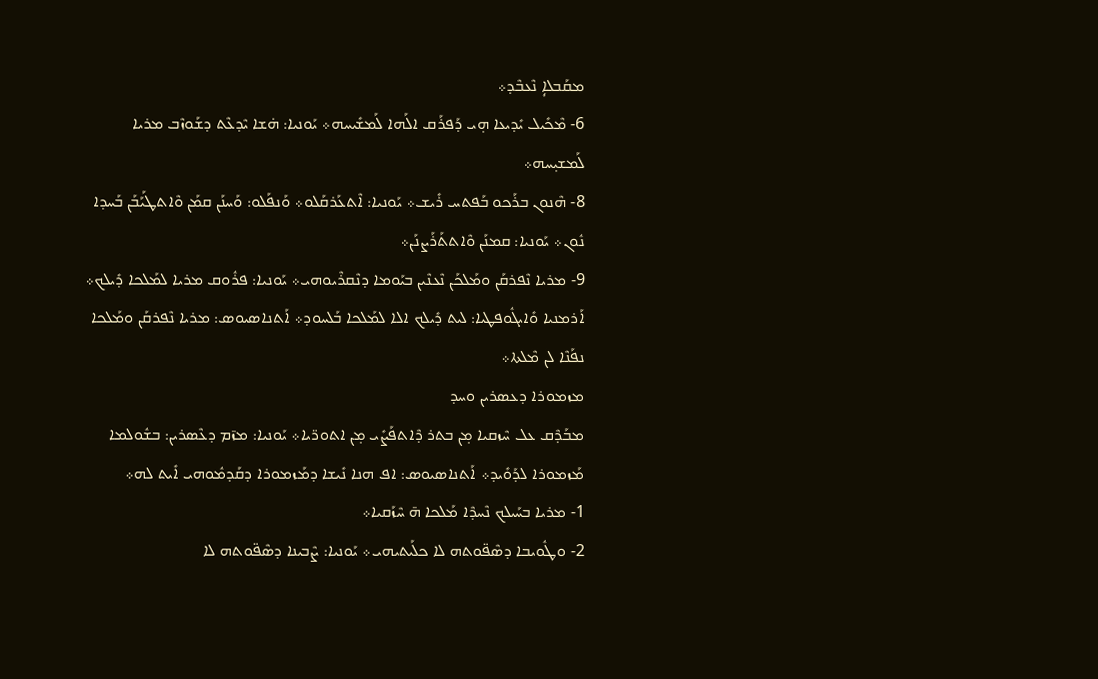ܡܩܰܒܠܐܴ ܢܶܥܒܶܕ܀
6- ܡܶܟܺܝܠ ܝܺܕܝܥܐ ܗ̣ܝ ܕܰܦܪܰܩ ܐܠܰܗܐ ܠܰܡܫܺܝܚܗ܀ ܝܰܘܢܝܐ: ܗ̇ܫܐ ܝܶܕܥܶܬ ܕܫܰܘܙܶܒ ܡܪܝܐ ܠܰܡܫܝ̣ܚܗ܀
8- ܗܶܢܘܢ ܒܪܰܟܘ ܒܰܦܬܚ ܪܺܝܫ܀ ܝܰܘܢܝܐ: ܐܶܬܥܰܪܩܰܠܘ܀ ܘܰܢܦܰܠܘ: ܘܰܚܢܰܢ ܩܡܰܢ ܘܶܐܬܛܰܝܰܒܰܢ ܒܰܚܕܐ ܢܽܘܢ܀ ܝܰܘܢܝܐ: ܩܡܢܰܢ ܘܶܐܬܬܰܪܰܨܢܰܢ܀
9- ܡܪܝܐ ܢܶܦܪܩܰܢ ܘܡܰܠܟܰܢ ܢܶܥܢܶܝܢ ܒܝܰܘܡܐ ܕܢܶܩܪܶܝܘܗܝ܀ ܝܰܘܢܝܐ: ܦܪܽܘܩ ܡܪܝܐ ܠܡܰܠܟܐ ܕܺܝܠܟ܀ ܐܰܪܡܢܝܐ ܘܺܐܝܓܽܘܦܛܝܐ: ܠܝܬ ܕܺܝܠܟ ܐܠܐ ܠܡܰܠܟܐ ܒܰܠܚܘܕ܀ ܐܰܬܢܐܣܝܘܣ: ܡܪܝܐ ܢܶܦܪܩܰܢ ܘܡܰܠܟܐ ܢܦܰܢܶܐ ܠܢ ܡܶܠܬܐ܀
ܡܙܡܘܪܐ ܕܥܣܪܝܢ ܘܚܕ
ܡܒܰܕܶܩ ܥܠ ܚܶܙܩܝܐ ܡ̣ܢ ܒܬܪ ܕܶܐܬܦܰܨܺܝ ܡ̣ܢ ܐܬܘܪ̈ܝܐ܀ ܝܰܘܢܝܐ: ܡܙ̄ܡ ܕܥܶܣܪܝܢ: ܒܫܽܘܠܡܐ ܡܰܙܡܘܪܐ ܠܕܰܘܺܝܕ܀ ܐܰܬܢܐܣܝܘܣ: ܐܦ ܗܢܐ ܢܺܝܫܐ ܕܡܰܙܡܘܪܐ ܕܩܰܕܡܽܘܗܝ ܐܺܝܬ ܠܗ܀
1- ܡܪܝܐ ܒܚܰܝܠܟ ܢܶܚܕܶܐ ܡܰܠܟܐ ܗ̄ ܚܶܙܰܩܝܐ܀
2- ܘܛܽܘܝܒܐ ܕܣܶܦ̈ܘܬܗ ܠܐ ܟܠܰܝܬܝܗܝ܀ ܝܰܘܢܝܐ: ܨܶܒܝܢܐ ܕܣܶܦ̈ܘܬܗ ܠܐ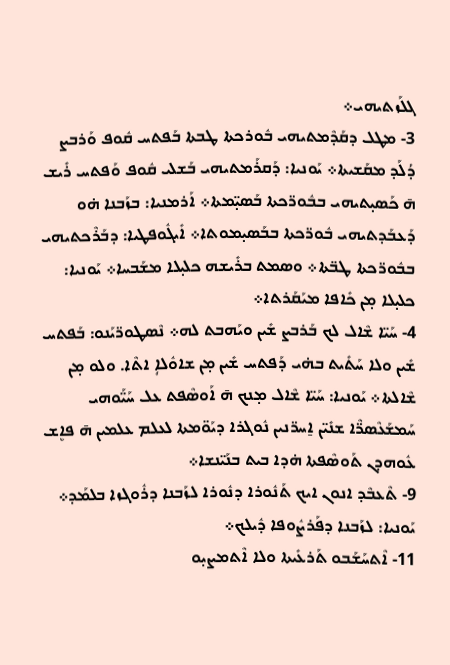ܓܠܰܙܬܝܗܝ܀
3- ܡܛܠ ܕܩܰܕܶܡܬܝܗܝ ܒܽܘܪܟܬܐ ܛܒܬܐ ܒܰܦܬܚ ܩܽܘܦ ܘܰܪܒܨ ܕܳܠܰܕ ܡܩܰܫܝܬܐ܀ ܝܰܘܢܝܐ: ܕܰܩܪܰܡܬܝܗܝ ܒܰܫܠܝ ܩܽܘܦ ܘܰܦܬܚ ܪܺܝܫ ܗ̄ ܟܰܣܝ̣ܬܝܗܝ ܒܒܽܘܪ̈ܟܬܐ ܒܰܣܝ̣̈ܡܬܐ܀ ܐܰܪܡܢܝܐ: ܒܙܰܒܢܐ ܗ̇ܘ ܕܰܥܒܰܕܬܝܗܝ ܒܽܘܪ̈ܟܬܐ ܒܒܰܣܝ̣ܡܘܬܐ܀ ܐܺܝܓܽܘܦܛܝܐ: ܕܒܰܪܶܟܬܝܗܝ ܒܒܽܘܪ̈ܟܬܐ ܛܒ̈ܬܐ܀ ܘܣܡܬ ܒܪܺܝܫܗ ܟܠܝ̣ܠܐ ܡܫܰܒܚܐ܀ ܝܰܘܢܝܐ: ܟܠܝ̣ܠܐ ܡ̣ܢ ܟܺܐܦܐ ܡܝܰܩܰܪܬܐ܀
4- ܚܰܝ̈ܐ ܫܶܐܠ ܠܟ ܒܰܪܒܨ ܫܺܝܢ ܘܝܰܗܒܬ ܠܗ܀ ܢܶܣܛܘܪ̈ܝܰܢܘ: ܒܰܦܬܚ ܫܺܝܢ ܘܠܐ ܚܰܬܺܝܬ ܒܗ̇ܝ ܕܰܦܬܚ ܫܺܝܢ ܡ̣ܢ ܫܐܘܽܠܐܴ ܐܬܶܐ. ܘܠܘ ܡ̣ܢ ܫܶܐܠܬܐ܀ ܝܰܘܢܝܐ: ܚܰܝ̈ܐ ܫܶܐܠ ܡ̣ܢܟ ܗ̄ ܐܰܘܣܶܦܬ ܥܠ ܚܰܝ̈ܰܘܗܝ ܚܰܡܫܰܥܶܣܪ̈ܶܐ ܫܢܺܝ̈ܢ ܐ̱ܚܪ̈ܢܝܢ ܢܽܘܓܪܐ ܕܝܰܘ̈ܡܬܐ ܠܥܠܡ ܥܠܡܝܢ ܗ̄ ܦܐܷܫ ܥܽܘܗܕܢ ܬܰܘܣܶܦܬܐ ܗ̇ܕܐ ܒܝܬ ܒܢܰܝ̈ܢܫܐ܀
9- ܬܶܥܒܶܕ ܐܢܘܢ ܐܝܟ ܬܰܢܽܘܪܐ ܕܢܽܘܪܐ ܠܙܰܒܢܐ ܕܪܽܘܓܙܐ ܒܠܡܰܕ܀ ܝܰܘܢܝܐ: ܠܙܰܒܢܐ ܕܦܰܪܨܽܘܦܐ ܕܽܝܠܟ܀
11- ܐܶܬܚܰܫܰܒܘ ܬܰܪܥܺܝܬܐ ܘܠܐ ܐܶܬܡܨܝ̣ܘ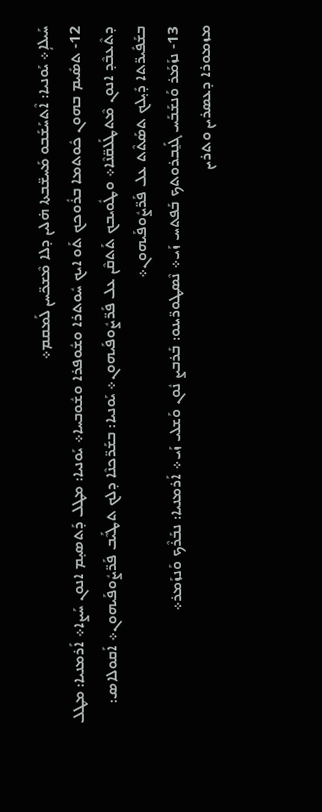ܚܰܝܠܐܴ܀ ܝܰܘܢܝܐ: ܐܶܬܚܰܫܰܒܘ ܡܰܚܫ̈ܒܬܐ ܗ̇ܠܝܢ ܕܠܐ ܡܶܫܟ̈ܚܢ ܠܰܡܩܡ܀
12- ܬܣܺܝܡ ܒܗܘܢ ܟܽܘܬܡܐ ܒܪܽܘܟܟ ܬܰܘ ܐܝܟ ܚܽܘܬܪܐ ܘܫܽܘܦܪܐ ܘܫܽܘܒܚܐ܀ ܝܰܘܢܝܐ: ܡܛܠ ܕܰܬܣܝ̣ܡ ܐܢܘܢ ܚܰܨܐ܀ ܐܰܪܡܢܝܐ: ܡܛܠ ܕܬܶܥܒܶܕ ܐܢܘܢ ܡܶܬܛܰܠܩ̈ܢܶܐ܀ ܘܛܽܘܝܒܟ ܬܰܬܩܶܢ ܥܠ ܦܰܪ̈ܨܽܘܦܰܝܗܘܢ܀ ܝܰܘܢܝܐ: ܒܫܰܪ̈ܟܢܶܐ ܕܠܟ ܬܛܰܝܶܒ ܦܰܪ̈ܨܽܘܦܰܝܗܘܢ܀ ܐܰܩܘܠܐܣ: ܒܫܰܦܺܝܪ̈ܬܐ ܕܺܝ̣ܠܟ ܬܣܰܬܶܬ ܥܠ ܦܰܪ̈ܨܽܘܦܰܝܗܘܢ܀
13- ܢܙܰܡܰܪ ܘܰܢܫܰܒܰܚ ܓܰܢ̱ܒܪܘܬܟ ܒܰܦܬܚ ܙܰܝ܀ ܢܶܣܛܘܪ̈ܝܢܘ: ܒܰܪܒܨ ܢܽܘܢ ܘܰܫܠܝ ܙܰܝ܀ ܐܰܪܡܢܝܐ: ܢܒܰܪܶܟ ܘܰܢܙܰܡܪ܀
ܡܙܡܘܪܐ ܕܥܣܪܝܢ ܘܬܪܝܢ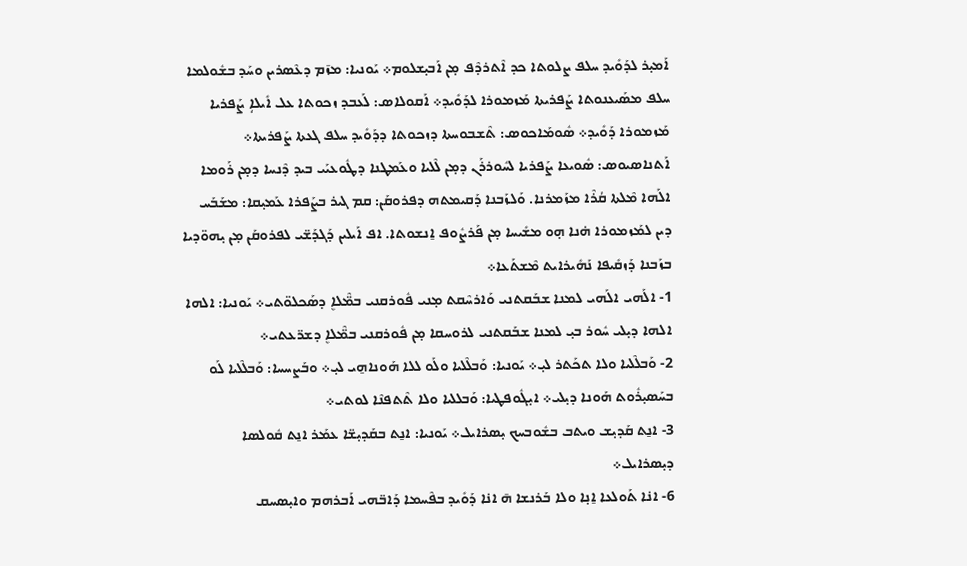ܐܰܡܝ̣ܪ ܠܕܰܘܺܝܕ ܚܠܦ ܨܠܘܬܐ ܟܕ ܐܶܬܪܕܶܦ ܡ̣ܢ ܐܰܒܝ̣ܫܠܘܡ܀ ܝܰܘܢܝܐ: ܡܙ̄ܡ ܕܥܶܣܪܝܢ ܘܚܰܕ ܒܫܽܘܠܡܐ ܚܠܦ ܡܣܰܝܥܢܘܬܐ ܨܰܦܪܝܬܐ ܡܰܙܡܘܪܐ ܠܕܰܘܺܝܕ܀ ܐܰܩܘܠܐܣ: ܠܰܥܒܕ ܙܟܘܬܐ ܥܠ ܐܺܝܠܐܴ ܨܰܦܪܝܐ ܡܰܙܡܘܪܐ ܕܰܘܺܝܕ܀ ܣܽܘܡܰܐܟܘܣ: ܬܶܫܒܘܚܬܐ ܕܙܟܘܬܐ ܕܕܰܘܺܝܕ ܚܠܦ ܓܥܬܐ ܨܰܦܪܝܬܐ܀ ܐܰܬܢܐܣܝܘܣ: ܣܽܘܝܥܐ ܨܰܦܪܝܐ ܠܚܽܘܪܪܰܢ ܕܡ̣ܢ ܠܶܠܝܐ ܘܥܰܡܛܢܐ ܕܛܽܘܥܝܰܝ ܒܝܕ ܕܶܢܚܐ ܕܡ̣ܢ ܪܰܘܡܐ ܐܠܰܗܐ ܡܶܠܬܐ ܩܳܪܶܐ ܡܙܰܡܪܢܐ. ܘܰܠܙܰܒܢܐ ܕܰܩܝܡܬܗ ܕܦܪܘܩܰܢ: ܩܡ ܓܝܪ ܒܨܰܦܪܐ ܥܰܡܝ̣ܩܐ: ܡܫܰܒܰܚ ܕܝܢ ܠܡܰܙܡܘܪܐ ܗ̇ܢܐ ܗ̣ܘ ܡܫܺܝܚܐ ܡ̣ܢ ܦܰܪܨܽܘܦ ܐ̱ܢܫܘܬܐ. ܐܦ ܐܰܝܠܝܢ ܕܰܓܕܰܫ̈ܝ ܠܦܪܘܩܰܢ ܡ̣ܢ ܝ̣ܗܘ̈ܕܝܐ ܒܙܰܒܢܐ ܕܰܙܩܺܝܦܐ ܢܰܗܺܝܪܐܝܬ ܡܶܫܬܰܥܐ܀
1- ܐܠܰܗܝ ܐܠܰܗܝ ܠܡܢܐ ܫܒܰܩܬܢܝ ܘܰܐܪܚܶܩܬ ܡ̣ܢܝ ܦܽܘܪܩܢܝ ܒܡ̈ܶܠܐܷ ܕܣܰܟܠܘ̈ܬܝ܀ ܝܰܘܢܝܐ: ܐܠܗܐ ܐܠܗܐ ܕܝ̣ܠܝ ܚܽܘܪ ܒܝ̣ ܠܡܢܐ ܫܒܰܩܬܢܝ ܠܪܘܚܩܐ ܡ̣ܢ ܦܽܘܪܩܢܝ ܒܡ̈ܶܠܐܷ ܕܫܪ̈ܥܬܝ܀
2- ܘܰܒܠܶܠܝܐ ܘܠܐ ܬܟܰܬܪ ܠܝ̣܀ ܝܰܘܢܝܐ: ܘܰܒܠܶܠܝܐ ܘܠܰܘ ܠܠܐ ܗܰܘܢܐܗ̱ܝ ܠܝ̣܀ ܘܒܰܨܚܚܐ: ܘܰܒܠܶܠܝܐ ܠܰܘ ܒܚܰܣܝ̣ܪܽܘܬ ܗܰܘܢܐ ܕܝ̣ܠܝ܀ ܐܝ̣ܓܽܘܦܛܝܐ: ܘܰܒܠܠܝܐ ܘܠܐ ܬܶܬܦܢܶܐ ܠܘܬܝ܀
3- ܐܢ̱ܬ ܩܰܕܝ̣ܫ ܘܝܬܒ ܒܫܽܘܒܚܟ ܝ̣ܣܪܐܝܠ܀ ܝܰܘܢܝܐ: ܐܢ̱ܬ ܒܩܰܕܝ̣ܫ̈ܐ ܥܡܰܪ ܐܢ̱ܬ ܩܽܘܠܣܐ ܕܝ̣ܣܪܐܝܠ܀
6- ܐܢ̇ܐ ܬܰܘܠܥܐ ܐ̱ܢ̣ܐ ܘܠܐ ܒܰܪܢܫܐ ܗ̄ ܐܢ̇ܐ ܕܰܘܺܝܕ ܒܦܶܚܡܐ ܕܰܐܒ̈ܗܝ ܐܰܒܪܗܡ ܘܐܝ̣ܣܚܩ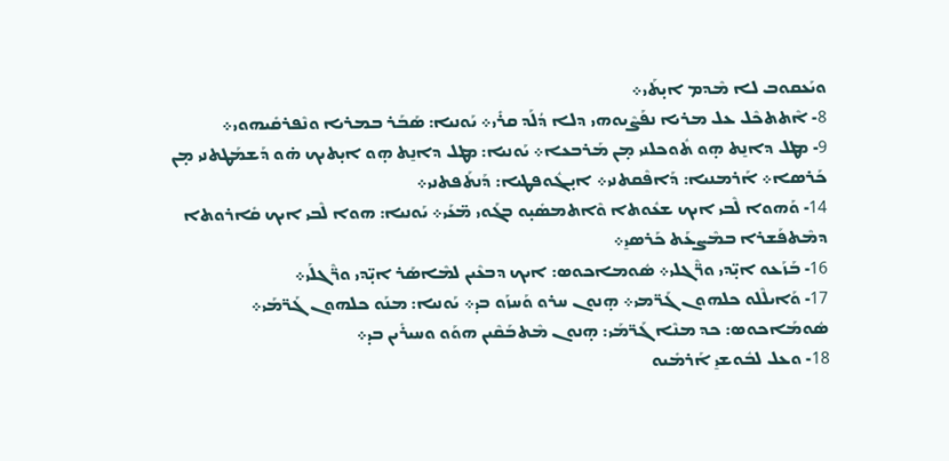ܘܝܰܥܩܘܒ ܠܐ ܡܶܕܡ ܐܝ̣ܬܰܝ܀
8- ܐܶܬܬܟܶܠ ܥܠ ܡܪܝܐ ܢܦܰܨܶܝܘܗܝ ܕܠܐ ܕܳܠܰܕ ܩܪܺܝ܀ ܝܰܘܢܝܐ: ܣܰܒܰܪ ܒܡܪܝܐ ܘܢܶܦܪܩܺܝܗܘܝ܀
9- ܡܛܠ ܕܐܢ̱ܬ ܗ̣ܘ ܬܽܘܟܠܢܝ ܡ̣ܢ ܡܰܪܒܥܐ܀ ܝܰܘܢܝܐ: ܡܛܠ ܕܐܢ̱ܬ ܗ̣ܘ ܐܝ̣ܬܝܟ ܗ̇ܘ ܕܰܫܡܰܛܬܢܝ ܡ̣ܢ ܟܰܪܣܐ܀ ܐܰܪܡܢܝܐ: ܕܰܐܦܶܩܬܢܝ܀ ܐܝ̣ܓܽܘܦܛܝܐ: ܕܰܢܬܰܦܬܢܝ܀
14- ܘܰܗܘܐ ܠܶܒܝ ܐܝܟ ܫܥܽܘܬܐ ܘܶܐܬܡܣܺܝ̣ܘ ܒܓܰܘܝ ܡ̈ܥܰܝ܀ ܝܰܘܢܝܐ: ܗܘܐ ܠܶܒܝ ܐܝܟ ܩܺܐܪܘܬܐ ܕܡܶܬܦܰܫܪܐ ܒܡܶܨܥܰܬ ܟܰܪܣܝ̱܀
16- ܒܰܙܰܥܘ ܐܝ̣̈ܕܝ ܘܪ̈ܶܓܠܝ܀ ܣܽܘܡܐܟܘܣ: ܐܝܟ ܕܒܥܶܝܢ ܠܡܶܐܣܰܪ ܐܝ̣̈ܕܝ ܘܪ̈ܶܓܠܰܝ܀
17- ܘܰܐܝܠܶܠܘ ܟܠܗܘܢ ܓܰܪ̈ܡܝ܀ ܗ̣ܢܘܢ ܚܪܘ ܘܰܚܙܰܘ ܒܝ̣܀ ܝܰܘܢܝܐ: ܡܢܰܘ ܟܠܗܘܢ ܓܰܪ̈ܡܰܝ܀ ܣܽܘܡܰܐܟܘܣ: ܟܕ ܡܢܶܐ ܓܰܪ̈ܡܰܝ: ܗ̣ܢܘܢ ܡܶܬܒܰܩܶܝܢ ܗܘܰܘ ܘܚܝܪܺܝܢ ܒܝ̣܀
18- ܘܥܠ ܠܒܽܘܫܝ̱ ܐܰܪܡܺܝܘ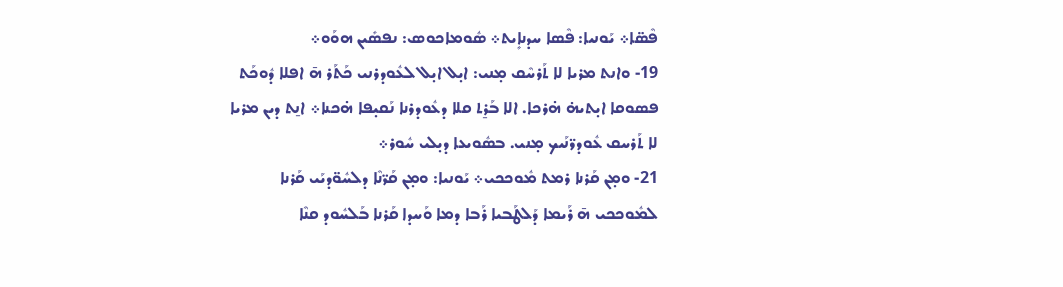ܦܶܣ̈ܐ܀ ܝܰܘܢܝܐ: ܦܶܣܐ ܚܕܢܐܻܝܬ܀ ܣܽܘܡܐܟܘܣ: ܢܦܣܺܝܢ ܗܘܰܘ܀
19- ܘܐܢܬ ܡܪܝܐ ܠܐ ܬܰܪܚܶܩ ܡ̣ܢܝ: ܐܝ̣ܠ ܐܝ̣ܠ ܠܥܽܘܕܪܢܝ ܟܰܬܰܪ ܗ̄ ܐܦܠܐ ܕܽܘܟܰܬ ܦܣܘܩܐ ܐܝ̣ܬܝܗ̇ ܗ̇ܪܟܐ. ܐܠܐ ܒܰܪ̱ܬ ܩܠܐ ܕܥܽܘܕܪܢܐ ܢܰܩܝ̣ܦܐ ܗ̇ܟܢܐ܀ ܐܢ̱ܬ ܕܝܢ ܡܪܝܐ ܠܐ ܬܰܪܚܩ ܥܽܘܕܪ̈ܢܰܝܟ ܡ̣ܢܝ. ܒܣܽܘܝܥܐ ܕܝ̣ܠܝ ܚܽܘܪ܀
21- ܘܡ̣ܢ ܩܰܪܢܐ ܪܡܬ ܡܽܘܟܟܝ܀ ܝܰܘܢܝܐ: ܘܡ̣ܢ ܩܰܪ̈ܢܶܐ ܕܠܚܽܘ̈ܕܝܰܝ ܩܰܪܢܐ ܠܡܽܘܟܟܝ ܗ̄ ܪܰܝܡܐ ܕܰܠܛܰܒܝܐ ܪܰܒܐ ܕܡܐ ܘܰܚܕܐ ܩܰܪܢܐ ܒܰܠܚܽܘܕ ܩܢܶܐ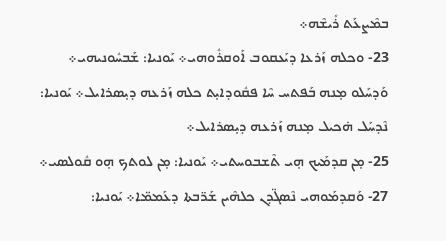ܒܡܶܨܥܰܬ ܪܺܝܫܶܗ܀
23- ܘܟܠܗ ܙܰܪܥܐ ܕܝܰܥܩܘܒ ܐܰܘܩܪܽܘܗܝ܀ ܝܰܘܢܝܐ: ܫܰܒܚܽܘܢܝܗܝ܀ ܘܰܕܚܰܠܘ ܡ̣ܢܗ ܒܰܦܬܚ ܚܶܐ ܦܩܽܘܕܐܝ̣ܬ ܟܠܗ ܙܰܪܥܗ ܕܝ̣ܣܪܐܝܠ܀ ܝܰܘܢܝܐ: ܢܶܕܚܰܠ ܗ̇ܟܝܠ ܡ̣ܢܗ ܙܰܪܥܗ ܕܝ̣ܣܪܐܝܠ܀
25- ܡ̣ܢ ܩܕܡܰܝܟ ܗ̣ܝ ܬܶܫܒܘܚܬܝ܀ ܝܰܘܢܝܐ: ܡ̣ܢ ܠܘܬܟ ܗ̣ܘ ܩܽܘܠܣܝ܀
27- ܘܰܩܕܡܰܘܗܝ ܢܶܣܓ̈ܕܢ ܟܠܗܶܝܢ ܫܰܪ̈ܒܬܐ ܕܥܰܡܡ̈ܐ܀ ܝܰܘܢܝܐ: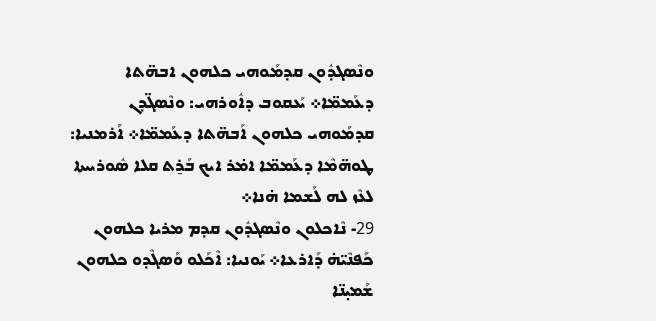ܘܢܶܣܓܕܽܘܢ ܩܕܡܰܘܗܝ ܟܠܗܘܢ ܐܒܗ̈ܬܐ ܕܥܰܡܡ̈ܐ܀ ܝܰܥܩܘܒ ܕܐܽܘܪܗܝ: ܘܢܶܣܓ̈ܕܢ ܩܕܡܰܘܗܝ ܟܠܗܘܢ ܐܰܒܗ̈ܬܐ ܕܥܰܡܡ̈ܐ܀ ܐܰܪܡܢܝܐ: ܛܘܗ̈ܡܶܐ ܕܥܰܡܡ̈ܐ ܐܡ̇ܪ ܐܝܟ ܒܰܪ̱ܬ ܩܠܐ ܣܽܘܪܝܝܬܐ ܠܥܶܙ ܠܗ ܠܰܫܡܐ ܗ̇ܢܐ܀
29- ܢܶܐܟܠܘܢ ܘܢܶܣܓܕܽܘܢ ܩܕܡ ܡܪܝܐ ܟܠܗܘܢ ܟܰܦܢܶܝ̈ܗ̇ ܕܰܐܪܥܐ܀ ܝܰܘܢܝܐ: ܐܶܟܰܠܘ ܘܰܣܓܶܕܘ ܟܠܗܘܢ ܫܰܡܝ̣ܢ̈ܐ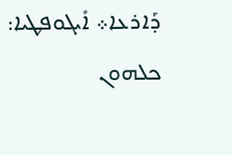ܕܰܐܪܥܐ܀ ܐܺܝܓܘܦܛܝܐ: ܟܠܗܘܢ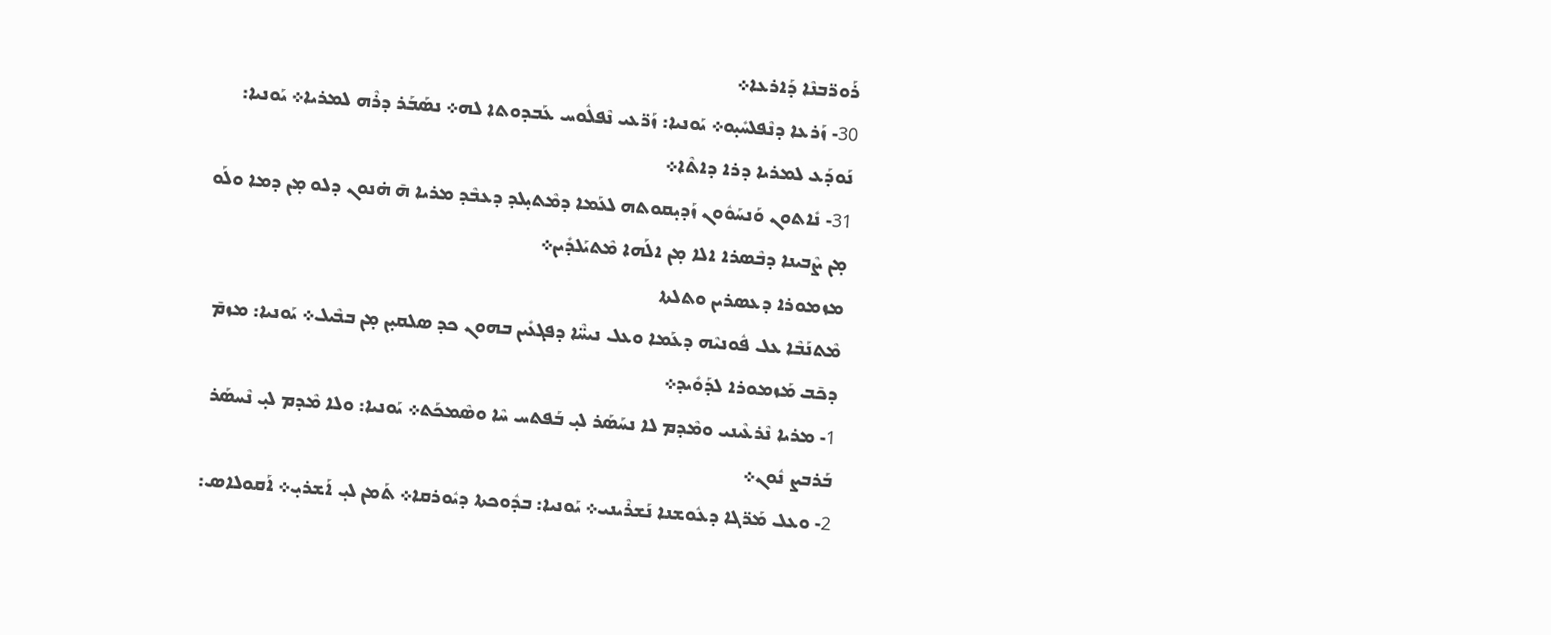ܪܰܘܪ̈ܒܢܶܐ ܕܰܐܪܥܐ܀
30- ܙܰܪܥܐ ܕܢܶܦܠܚܺܝ̣ܘ܀ ܝܰܘܢܝܐ: ܙܰܪ̈ܥܝ ܢܶܦܠܽܘܚ ܥܰܒܕܘܬܐ ܠܗ܀ ܢܣܰܒܰܪ ܕܪܶܗ ܠܡܪܝܐ܀ ܝܰܘܢܝܐ: ܢܰܘܕܰܥ ܠܡܪܝܐ ܕܪܐ ܕܐܬܶܐ܀
31- ܢܺܐܬܘܢ ܘܰܢܚܰܘܽܘܢ ܙܰܕܝ̣ܩܘܬܗ ܠܥܰܡܐ ܕܡܶܬܝ̣ܠܕ ܕܥܒܶܕ ܡܪܝܐ ܗ̄ ܗ̇ܢܘܢ ܕܠܘ ܡ̣ܢ ܕܡܐ ܘܠܰܘ ܡ̣ܢ ܨܶܒܝܢܐ ܕܒܶܣܪܐ ܐܠܐ ܡ̣ܢ ܐܠܰܗܐ ܡܶܬܝܰܠܕܺܝܢ܀
ܡܙܡܘܪܐ ܕܥܣܪܝܢ ܘܬܠܬܐ
ܡܶܬܢܰܒܶܐ ܥܠ ܦܽܘܢܝܶܗ ܕܥܰܡܐ ܘܥܠ ܢܝܚ̈ܶܐ ܕܦܓܥܺܝܢ ܒܗܘܢ ܟܕ ܣܠܩܝ̣ܢ ܡ̣ܢ ܒܒܶܝܠ܀ ܝܰܘܢܝܐ: ܡܙܡ̄ ܕܟ̄ܒ ܡܰܙܡܘܪܐ ܠܕܰܘܺܝܕ܀
1- ܡܪܝܐ ܢܶܪܥܶܝܢܝ ܘܡܶܕܡ ܠܐ ܢܚܰܣܰܪ ܠܝ̣ ܒܰܦܬܚ ܚܶܐ ܘܣܶܡܟܰܬ܀ ܝܰܘܢܝܐ: ܘܠܐ ܡܶܕܡ ܠܝ̣ ܢܶܚܣܰܪ ܒܰܪܒܨ ܢܽܘܢ܀
2- ܘܥܠ ܡܰܪ̈ܓܐ ܕܥܽܘܫܢܐ ܢܰܫܪܶܝܢܝ܀ ܝܰܘܢܝܐ: ܒܕܽܘܟܬܐ ܕܝܽܘܪܩܐ܀ ܬܰܡܢ ܠܝ̣ ܐܰܫܪܝ̣܀ ܐܰܩܘܠܐܣ: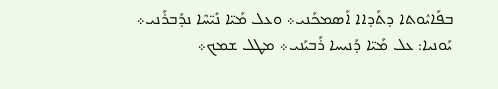ܒܦܰܐܝܽܘܬܐ ܕܬܰܕܐܐ ܐܰܣܡܟܰܢܝ܀ ܘܥܠ ܡܰܝ̈ܐ ܢܺܝ̈ܚܶܐ ܢܕܰܒܪܰܢܝ܀ ܝܰܘܢܝܐ: ܥܠ ܡܰܝ̈ܐ ܕܰܢܝܚܐ ܪܰܒܝܰܢܝ܀ ܡܛܠ ܫܡܟ܀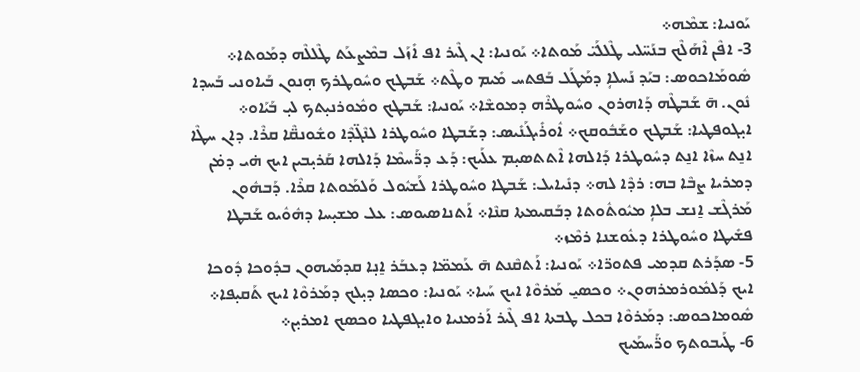ܝܰܘܢܝܐ: ܫܡܶܗ܀
3- ܐܦܶܢ ܐܶܗܰܠܶܟ ܒܢܰܚ̈ܠܝ ܛܶܠܠܰܝ̈ ܡܰܘܬܐ܀ ܝܰܘܢܝܐ: ܐܢ ܓܶܝܪ ܐܦ ܐܺܙܰܠ ܒܡܶܨܥܰܬ ܛܶܠܠܶܗ ܕܡܰܘܬܐ܀ ܣܽܘܡܰܐܟܘܣ: ܒܝܰܕ ܢܰܚܠܐܴ ܕܡܰܛܰܠ ܒܰܦܬܚ ܡܺܝܡ ܘܛܶܬ܀ ܫܰܒܛܟ ܘܚܽܘܛܪܟ ܗ̣ܢܘܢ ܒܰܝܐܘܢܝ ܒܰܚܕܐ ܢܽܘܢ. ܗ̄ ܫܰܒܛܶܗ ܕܰܐܗܪܘܢ ܘܚܽܘܛܪܶܗ ܕܡܘܫܶܐ܀ ܝܰܘܢܝܐ: ܫܰܒܛܟ ܘܡܽܘܪܢܝ̣ܬܟ ܠܝ̣ ܒܰܝܰܐܘ܀ ܐܝ̣ܓܘܦܛܝܐ: ܫܰܒܛܟ ܘܫܰܒܽܘܩܟ܀ ܐܽܘܪܺܝܓܰܢܺܝܣ: ܕܫܰܒܛܐ ܘܚܽܘܛܪܐ ܠܢܶܓ̈ܕܶܐ ܘܫܽܘܢܩ̈ܶܐ ܩܪܶܐ. ܕܐܢ ܚܛܶܐ ܐܢ̱ܬ ܚܙܶܐ ܐܢ̱ܬ ܕܚܽܘܛܪܐ ܕܰܐܠܗܐ ܐܶܬܬܣܝ̣ܡ ܥܠܰܝܟ: ܕܰܥ ܕܪ̈ܰܚܡܶܐ ܕܰܐܠܗܐ ܩܰܪܝ̣ܒܝܢ ܐܝܟ ܗ̇ܝ ܕܡ̇ܢ ܕܡܪܝܐ ܨܒܶܐ ܒܗ: ܪܕܶܐ ܠܗ܀ ܕܢܺܝܐܝܠ: ܫܰܒܛܐ ܘܚܽܘܛܪܐ ܠܰܫܝܽܘܠ ܘܰܠܡܰܘܬܐ ܩܪܶܐ. ܕܰܒܗܽܘܢ ܡܰܪܓܶܫ ܐ̱ܢܫ ܒܠܐܴ ܡܝܽܘܬܽܘܬܐ ܕܒܰܩܝܡܬܐ ܩܢܶܐ܀ ܐܰܬܢܐܣܝܘܣ: ܥܠ ܡܫܝ̣ܚܐ ܕܗܽܘܽܝܘ ܫܰܒܛܐ ܦܫܺܝܛܐ ܘܚܽܘܛܪܐ ܕܥܽܘܫܢܐ ܪܡܶܙ܀
5- ܣܕܰܪܬ ܩܕܡܝ ܦܬܘܪ̈ܐ܀ ܝܰܘܢܝܐ: ܐܰܬܩܶܢܬ ܗ̄ ܥܰܡܡ̈ܐ ܕܥܒܰܪ ܐ̱ܢ̣ܐ ܩܕܡܰܝܗܘܢ ܒܕܽܘܟܐ ܕܽܘܟܐ ܐܝܟ ܕܰܠܡܽܘܪܡܪܗܘܢ܀ ܘܟܣܝ̱ ܡܰܪܘܶܐ ܐܝܟ ܚܰܝܐ܀ ܝܰܘܢܝܐ: ܘܟܣܐ ܕܝ̣ܠܟ ܕܡܰܪܘܶܐ ܐܝܟ ܬܰܩܝ̣ܦܐ܀ ܣܽܘܡܐܟܘܣ: ܕܡܰܪܘܶܐ ܒܟܠ ܛܒܬܐ ܐܦ ܓܶܝܪ ܐܰܪܡܢܝܐ ܘܐܝ̣ܓܦܛܝܐ ܘܟܣܟ ܐܡܪܝ̣ܢ܀
6- ܛܰܝܒܘܬܟ ܘܪ̈ܰܚܡܰܝܟ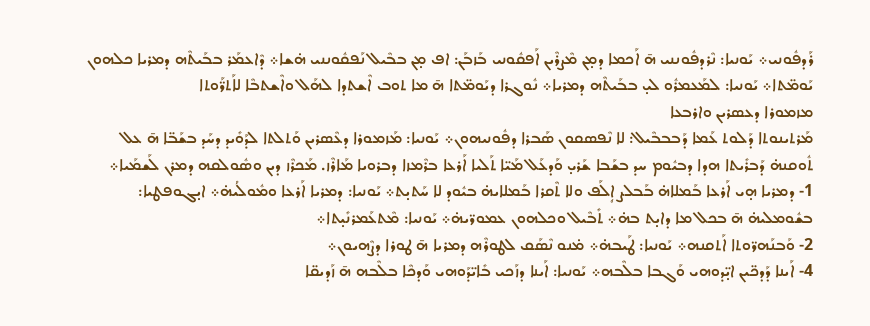ܪܰܕܦܽܘܢܝ܀ ܝܰܘܢܝܐ: ܢܶܪܕܦܽܘܢܢܝ ܗ̄ ܐܰܟܡܐ ܕܡ̣ܢ ܡܶܨܪܶܝܢ ܐܰܦܩܽܘܢܝ ܒܰܙܒܰܢ: ܐܦ ܡ̣ܢ ܒܒܶܝܠ ܢܰܦܩܽܘܢܢܝ ܗ̇ܫܐ܀ ܕܶܐܥܡܰܪ ܒܒܰܝܬܶܗ ܕܡܪܝܐ ܟܠܗܘܢ ܝܰܘܡ̈ܬܐ܀ ܝܰܘܢܝܐ: ܠܡܰܥܡܪܽܘ ܠܝ̣ ܒܒܰܝܬܶܗ ܕܡܪܝܐ܀ ܢܽܘܓܪܐ ܕܝܰܘܡ̈ܬܐ ܗ̄ ܡܐ ܬܘܒ ܐܶܫܬܕܐ ܠܗܰܠ ܘܐܶܫܬܒܶܐ ܠܐܰܬܪ̈ܰܘܬܐ
ܡܙܡܘܪܐ ܕܥܣܪܝܢ ܘܐܪܒܥܐ
ܡܰܪܬܝܢܘܬܐ ܕܰܠܘܬ ܥܰܡܐ ܕܰܒܒܒܶܝܠ: ܠܐ ܢܶܦܣܩܘܢ ܣܰܒܪܐ ܕܦܽܘܢܝܗܘܢ܀ ܝܰܘܢܝܐ: ܡܰܙܡܘܪܐ ܕܥܶܣܪܝܢ ܘܰܬܠܬܐ ܠܕܰܘܺܝܕ ܕܚܰܕ ܒܫܰܒ̈ܐ ܗ̄ ܥܠ ܬܽܘܩܢܗ̇ ܕܰܒܪܺܝܬܐ ܗܕܐ ܕܒܝܽܘܡ ܚܕ ܒܫܰܒܐ ܫܰܪܝ̣ ܘܰܕܥܰܠ ܡܰܝ̈ܐ ܬܰܠܝܐ ܐܰܪܥܐ ܒܪܶܡܙܐ ܕܒܪܘܝܐ ܡܰܐܪܶܙ. ܡܰܟܪܶܙ ܕܝܢ ܘܣܽܘܠܩܗ ܕܡܪܢ ܠܰܫܡܰܝܐ܀
1- ܕܡܪܝܐ ܗ̣ܝ ܐܰܪܥܐ ܒܰܡܠܐܗ̇ ܒܰܒܠܨ ܐܴܠܰܦ ܘܠܐ ܬܶܩܪܐ ܒܰܡܠܐܝܗ̇ ܒܝܽܘܕ ܠܐ ܚܰܬܝ̣ܬ܀ ܝܰܘܢܝܐ: ܕܡܪܝܐ ܐܰܪܥܐ ܘܡܽܘܠܳܝܗ̇܀ ܐܝ̣ܓܘܦܛܝܐ: ܒܫܽܘܡܠܝܗ̇ ܗ̄ ܒܟܠ ܡܐ ܕܐܝ̣ܬ ܒܗ̇܀ ܬܺܒܶܝܠ ܘܟܠܗܘܢ ܥܡܘܪ̈ܝܗ̇܀ ܝܰܘܢܝܐ: ܡܶܬܥܰܡܪܢܺܝ̣ܬܐ܀
2- ܘܰܒܢܰܗܪ̈ܘܬܐ ܐܰܬܩܢܗ܀ ܝܰܘܢܝܐ: ܛܰܝܒܗ̇܀ ܡ̇ܢܘ ܢܶܣܰܩ ܠܛܘܪܶܗ ܕܡܪܝܐ ܗ̄ ܛܘܪܐ ܕܨܶܗܝܘܢ܀
4- ܐܰܝܢܐ ܕܰܕܟ̈ܝܢ ܐܝ̣̈ܕܘܗܝ ܘܰܓܒܐ ܒܠܶܒܗ܀ ܝܰܘܢܝܐ: ܐܰܝܢܐ ܕܙܰܟܝ ܒܺܐܝ̈ܕܰܘܗܝ ܘܰܕܟܶܐ ܒܠܶܒܗ ܗ̄ ܙܰܕܝܩ̈ܐ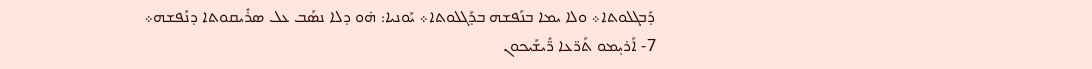ܕܰܒܓܠܘܬܐ܀ ܘܠܐ ܝܡܐ ܒܢܰܦܫܗ ܒܕܰܓܠܘܬܐ܀ ܝܰܘܢܝܐ: ܗ̇ܘ ܕܠܐ ܢܣܰܒ ܥܠ ܣܪܺܝܩܘܬܐ ܕܢܰܦܫܗ܀
7- ܐܰܪܝ̣ܡܘ ܬܰܪ̈ܥܐ ܪ̈ܺܝܫܰܝܟܘܢ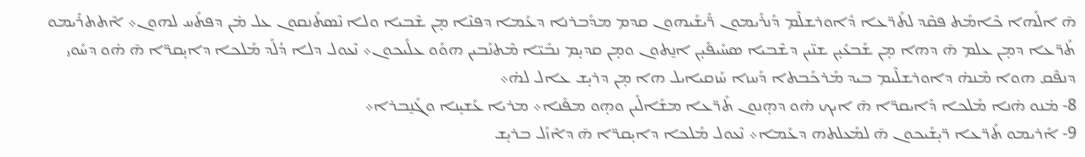ܗ̄ ܐܠܰܗܐ ܟܶܐܡܰܬ ܦܩܶܕ ܠܬܰܪ̈ܥܐ ܕܽܐܘܪܫܠܶܡ ܕܰܢܪܺܝܡܘܢ ܪ̈ܺܝܫܰܝܗܘܢ ܩܕܡ ܡܕܰܒܪܢܐ ܕܥܰܡܐ ܕܦܢܶܐ ܡ̣ܢ ܫܶܒܝܐ ܘܠܐ ܢܶܣܬܰܢܩܘܢ ܥܠ ܡ̇ܢ ܕܦܬܰܚ ܠܗܘܢ܀ ܐܶܬܬܪܺܝܡܘ ܬܰܪ̈ܥܐ ܕܡ̣ܢ ܥܠܡ ܗ̄ ܕܗܐ ܡ̣ܢ ܫܰܒܥܺܝ̣ܢ ܫܢ̈ܝܢ ܕܫܶܒܝܐ ܣܚܺܝܦܺܝ̣ܢ ܐܢ̱ܬܘܢ ܘܡ̣ܢ ܩܕܝ̣ܡ ܢܒܺܝ̈ܐ ܡܶܬܢܰܒܝܢ ܗܘܰܘ ܥܠܰܝܟܘܢ܀ ܢܶܥܘܠ ܕܠܐ ܕܳܠܰܕ ܡܰܠܟܐ ܕܐܝ̣ܩܪ̈ܐ ܗ̄ ܗ̇ܘ ܕܚܰܘܝ ܕܢܦܶܩ ܗܘܐ ܡܶܢܗ̇ ܕܐܘܪܫܠܶܝܡ ܒܝܕ ܡܰܪܟܰܒܬܐ ܕܰܚܙܐ ܚܰܙܩܝܐܝܠ ܗܐ ܡ̣ܢ ܕܪܝ̣ܫ ܥܐܠ ܠܗ̇܀
8- ܡ̇ܢܘ ܗ̇ܢܐ ܡܰܠܟܐ ܕܺܐܝܩܪ̈ܐ ܗ̄ ܐܝܟ ܗ̇ܘ ܕܗ̣ܢܘܢ ܬܰܪ̈ܥܐ ܡܫܰܐܠܺܝܢ ܘܗ̣ܘ ܡܦܰܢܐ܀ ܡܪܝܐ ܥܰܫܝ̣ܢܐ ܘܓܰܢ̱ܒܪܐ܀
9- ܐܰܪܝܡܘ ܬܰܪ̈ܥܐ ܪ̈ܝ̣ܫܰܝܟܘܢ ܗ̄ ܠܡܰܥܠܬܗ ܕܥܰܡܐ܀ ܢܶܥܘܠ ܡܰܠܟܐ ܕܐܝ̣ܩܪ̈ܐ ܗ̄ ܕܐܶܙܰܠ ܒܪܝ̣ܫ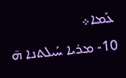ܥܰܡܐ܀
10- ܡܪܝܐ ܚܰܝܠܬܢܐ ܗ̄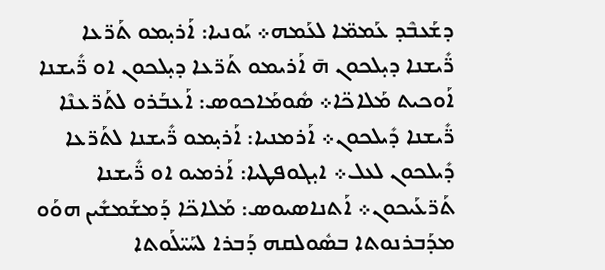ܕܫܰܥܒܶܕ ܥܰܡܡ̈ܐ ܠܥܰܡܗ܀ ܝܰܘܢܝܐ: ܐܰܪܝ̣ܡܘ ܬܰܪ̈ܥܐ ܪ̈ܺܝܫܢܐ ܕܝ̣ܠܟܘܢ ܗ̄ ܐܰܪܝܡܘ ܬܰܪ̈ܥܐ ܕܝ̣ܠܟܘܢ ܐܘ ܪ̈ܺܝܫܢܐ ܐܰܘܟܝܬ ܡܰܠܐܟ̈ܐ܀ ܣܽܘܡܰܐܟܘܣ: ܐܰܥܒܰܪܘ ܠܬܰܪ̈ܥܢܶܐ ܪ̈ܺܝܫܢܐ ܕܺܝܠܟܘܢ܀ ܐܰܪܡܢܝܐ: ܐܰܪܝ̣ܡܘ ܪ̈ܺܝܫܢܐ ܠܬܰܪ̈ܥܐ ܕܺܝܠܟܘܢ ܠܥܠ܀ ܐܝ̣ܓܘܦܛܝܐ: ܐܰܪܡܝܘ ܐܘ ܪ̈ܺܝܫܢܐ ܬܰܪ̈ܥܰܝܟܘܢ܀ ܐܰܬܢܐܣܝܘܣ: ܡܰܠܐܟ̈ܐ ܕܰܡܫܰܡܫܺܝܢ ܗܘܰܘ ܡܕܰܒܪܢܘܬܐ ܒܣܽܘܠܩܗ ܕܰܒܪܐ ܠܚܰܝ̈ܠܰܘܬܐ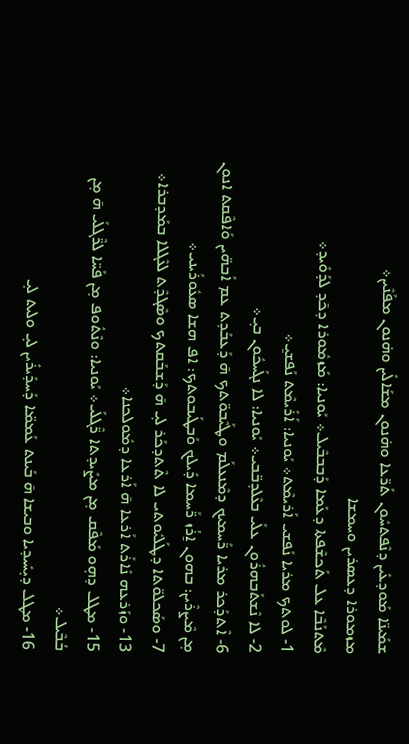ܫܡܰܝܢ̈ܐ ܡܰܘܕܥܺܝܢ ܕܢܶܦܬܚܽܘܢ ܬܰܪ̈ܥܐ ܘܗ̇ܢܘܢ ܡܫܰܐܠܺܝܢ ܘܗ̇ܢܘܢ ܡܦܰܢܶܝܢ܀
ܡܙܡܘܪܐ ܕܥܣܪܝܢ ܘܚܡܫܐ
ܡܶܬܢܰܒܶܐ ܥܠ ܬܰܟܫܶܦܬܐ ܕܥܰܡܐ ܕܰܒܒܒܶܝܠ܀ ܝܰܘܢܝܐ: ܡܰܙܡܽܘܪܐ ܕܟ̄ܕ ܠܕܰܘܺܝܕ܀
1- ܠܘܬܟ ܡܪܝܐ ܢܰܦܫܝ ܐܰܪܝܡܶܬ܀ ܝܰܘܢܝܐ: ܐܰܪܺܝܡܶܬ ܢܰܦܫܝ̱܀
2- ܠܐ ܢܶܫܬܰܒܗܪܽܘܢ ܥܠܰܝ ܒܥܶܠܕܒ̈ܒܝ܀ ܝܰܘܢܝܐ: ܠܐ ܢܓܰܚܟܽܘܢ ܒܝ̣܀
6- ܐܶܬܕܰܟܪ ܡܪܝܐ ܪ̈ܰܚܡܝܟ ܕܡܶܢܥܠܰܡ ܘܛܰܝܶܒܘ̈ܬܟ ܗ̄ ܕܰܥܒܰܕܬ ܥܡ ܐܰܒܗ̈ܝܢ ܘܰܐܦܶܩܬ ܐܢܘܢ ܡ̣ܢ ܡܶܨܪܶܝܢ: ܒܗܘܢ ܐ̱ܪܳܙ ܪ̈ܰܚܡܐ ܕܺܝܠܟ ܘܰܒܛܰܝܒܘܬܟ: ܐܦ ܗܫܐ ܣܥܽܘܪܰܝܢܝ܀
7- ܘܣܰܟܠܘ̈ܬܐ ܕܛܰܠܝܽܘܬܝ ܠܐ ܬܶܬܕܟܰܪ ܠܝ̣ ܗ̄ ܕܰܫܒܰܩܬܟ ܘܣܶܓܕܶܬ ܠܥܶܓܠܐ ܒܡܰܕܒܪܐ܀
13- ܘܙܰܪܥܗ ܢܺܐܪܰܬ ܐܰܪܥܐ ܗ̄ ܐܰܪܥܐ ܕܡܽܘܠܟܢܐ܀
15- ܡܛܠ ܕܗ̣ܘ ܡܰܦܶܩ ܡ̣ܢ ܡܨܺܝܕܬܐ ܪ̈ܶܓܠܰܝ܀ ܝܰܘܢܝܐ: ܘܢܶܬܽܘܦ ܡ̣ܢ ܦܰܚ̈ܐ ܠܪ̈ܶܓܠܰܝ ܗ̄ ܡ̣ܢ ܒܳܒܶܝܠ܀
16- ܡܛܠ ܕܝ̣ܚܺܝܕܝܐ ܘܒܝܫܐ ܗ̄ ܒܰܝܢܬ ܥܰܡܡ̈ܐ ܕܰܚܕܺܝܪܺܝܢ ܠܝ̣ ܘܠܝܬ ܠܝ̣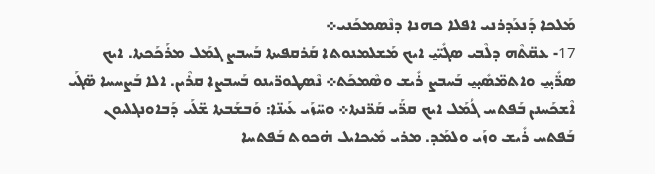ܡܰܠܟܐ ܕܰܢܥܰܕܪܢܝ ܐܦܠܐ ܟܗܢܐ ܕܢܶܣܡܟܰܢܝ܀
17- ܥܩ̈ܬܶܗ ܕܠܶܒܝ ܣܓܺܝ̈ܝ̱ ܐܝܟ ܡܰܫܠܡܢܘܬܐ ܩܰܪܩܦܝܬܐ ܒܰܚܒܨ ܓܡܰܠ ܡܪܰܟܰܟܬܐ. ܐܝܟ ܣܪ̈ܺܝ̣ܝ̱ ܘܐܬܡ̈ܣܺܝ̣ܝ̱ ܒܰܚܒܨ ܪܺܝܫ ܘܣܶܡܟܰܬ܀ ܢܶܣܛܘܪ̈ܝܢܘ ܒܰܚܒܨܐ ܩܪܶܝܢ. ܐܠܐ ܒܰܨܚܚܐ ܣ̈ܓܰܝ ܐܶܫܟܰܚܢܢ ܒܰܦܬܚ ܓܳܡܰܠ ܐܝܟ ܩܪ̈ܰܝ ܩܰܪ̈ܢܬܐ܀ ܘܚ̈ܙܰܝ ܥܰܝܢ̈ܐ: ܘܰܒܫܰܒܬܐ ܫ̈ܠܰܝ ܕܰܒܐܘܢܓܠܝܘܢ ܒܰܦܬܚ ܪܺܝܫ ܘܙܰܝ ܘܠܡܰܕ. ܡܪܝ ܡܺܝܟܐܝܠ ܗ̇ܟܘܬ ܒܰܦܬܚܐ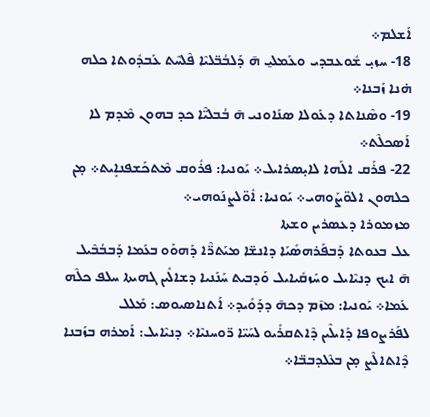ܐܰܫܠܡ܀
18- ܚܙܝ̣ ܫܽܘܥܒܕܝ ܘܥܰܡܠܝ̱ ܗ̄ ܕܰܠܒܳܒ̈ܠܝܶܐ ܦܶܠܚܶܬ ܥܰܒܕܽܘܬܐ ܟܠܗ ܗ̇ܢܐ ܙܰܒܢܐ܀
19- ܘܣܶܢܐܬܐ ܕܥܰܘܠܐ ܣܢܰܐܘܢܝ ܗ̄ ܒܳܒܠܝ̈ܶܐ ܟܕ ܒܗܘܢ ܡܶܕܡ ܠܐ ܐܰܣܟܠܶܬ܀
22- ܦܪܰܩ ܐܠܰܗܐ ܠܐܝ̣ܣܪܐܝܠ܀ ܝܰܘܢܝܐ: ܦܪܽܘܩ ܡܶܬܟܰܫܦܢܐܻܝܬ܀ ܡ̣ܢ ܟܠܗܘܢ ܐܠܘ̈ܨܰܘܗܝ܀ ܝܰܘܢܝܐ: ܐܽܘ̈ܠܨܢܰܘܗܝ܀
ܡܙܡܘܪܐ ܕܥܣܪܝܢ ܘܫܬܐ
ܥܠ ܒܥܘܬܐ ܕܰܒܦܰܪܗܣܺܝܰܐ ܕܐܢܫ̈ܐ ܡܝܰܬܪ̈ܶܐ ܕܰܗܘܰܘ ܒܥܰܡܐ ܕܰܒܒܳܒܶܝܠ ܗ̄ ܐܝܟ ܕܢܝܶܐܝܠ ܘܚܰܙܩܺܝܐܝܠ ܘܰܕܒܝܬ ܚܰܢܰܢܝܐ ܕܫܐܠܺܝܢ ܓܗܝܬܐ ܚܠܦ ܟܠܶܗ ܥܰܡܐ܀ ܝܰܘܢܝܐ: ܡܙ̄ܡ ܕܟܗ̄ ܕܕܰܘܺܝܕ܀ ܐܰܬܢܐܣܝܘܣ: ܡܰܠܠ ܠܦܰܪܨܘܦܐ ܕܰܐܝܠܶܝܢ ܕܶܐܬܩܪܺܝܘ ܠܚܰܝ̈ܐ ܪ̈ܘܚܢܝܶܐ܀ ܕܢܝܶܐܝܠ: ܐܰܡܪܗ ܒܙܰܒܢܐ ܕܶܐܬܐܠܶܨ ܡ̣ܢ ܒܥܶܠܕܒܒ̈ܐ܀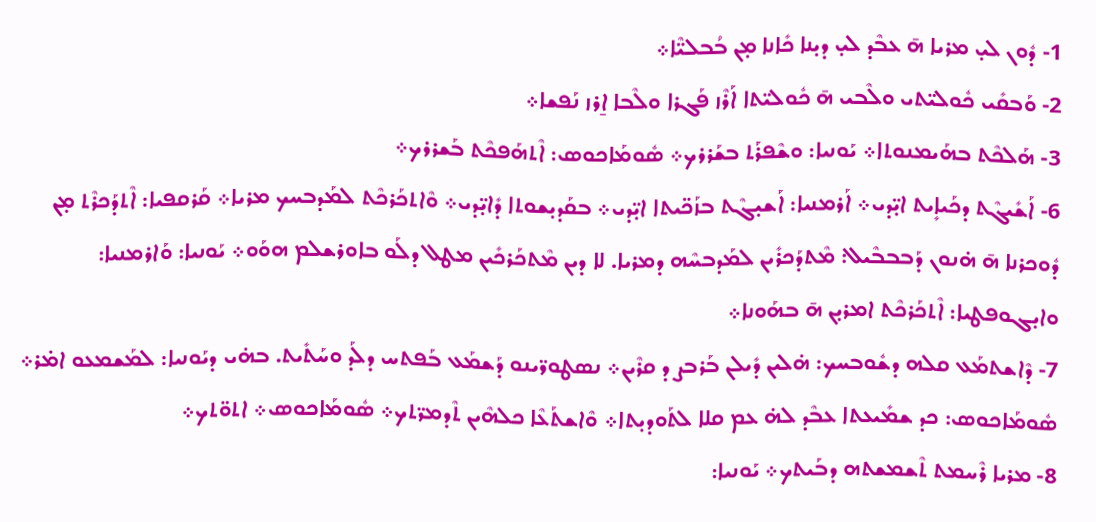1- ܕܽܘܢ ܠܝ̣ ܡܪܝܐ ܗ̄ ܥܒܶܕ ܠܝ̣ ܕܝ̣ܢܐ ܟܺܐܢܐ ܡ̣ܢ ܒܳܒܠܝ̈ܶܐ܀
2- ܘܰܒܩܺܝ ܟܽܘܠܝ̈ܬܝ ܘܠܶܒܝ ܗ̄ ܟܽܘܠܝ̈ܬܐ ܐܰܪܶܙ ܦܰܓܪܐ ܘܠܶܒܐ ܐ̱ܪܙ ܢܰܦܫܐ܀
3- ܗܰܠܟܶܬ ܒܗܰܝܡܢܘܬܐ܀ ܝܰܘܢܝܐ: ܘܫܶܦܪܰܬ ܒܫܰܪܪܟ܀ ܣܽܘܡܰܐܟܘܣ: ܐܶܬܗܰܦܟܶܬ ܒܰܫܪܪܟ܀
6- ܐܰܫܺܝܓܶܬ ܕܟܰܝܐܻܝܬ ܐܝ̣̈ܕܝ܀ ܐܰܪܡܢܝܐ: ܐܰܫܝ̣ܓܶܬ ܒܙܰܟ̈ܝܬܐ ܐܝ̣̈ܕܝ܀ ܒܩܰܕܝ̣ܫܘܬܐ ܕܺܐܝ̣̈ܕܝ܀ ܘܶܐܬܟܰܪܟܶܬ ܠܡܰܕܒܚܟ ܡܪܝܐ܀ ܩܰܪܩܦܝܐ: ܐܶܬܕܰܟܪܶܬ ܡ̣ܢ ܕܽܘܟܪܢܐ ܗ̄ ܗ̇ܢܘܢ ܕܰܒܒܒܶܝܠ: ܡܶܬܕܰܟܪܺܝܢ ܠܡܰܕܒܚܶܗ ܕܡܪܝܐ. ܠܐ ܕܝܢ ܡܶܬܟܰܪܟܺܝܢ ܡܛܠ ܕܠܰܘ ܒܐܘܪܫܠܡ ܗܘܰܘ܀ ܝܰܘܢܝܐ: ܘܰܐܪܡܢܝܐ: ܘܐܝ̣ܓܘܦܛܝܐ: ܐܶܬܟܰܪܟܶܬ ܐܡܪܝ̣ܢ ܗ̄ ܒܗܰܘܢܐ܀
7- ܕܶܐܫܬܡܰܥ ܩܠܗ ܕܫܽܘܒܚܟ: ܗ̇ܠܝܢ ܕܺܝܠܢ ܒܰܪܒܨ ܕ ܩܪܶܝܢ܀ ܢܣܛܘܪ̈ܝܢܘ ܕܰܫܡܰܥ ܒܰܦܬܚ ܕܠܰܕ ܘܚܰܬܺܝܬ. ܒܗ̇ܝ ܕܝܰܘܢܝܐ: ܠܡܰܫܡܥܘ ܐܡ̇ܪ܀ ܣܽܘܡܰܐܟܘܣ: ܟܕ ܫܡܺܝܥܬܐ ܥܒܶܕ ܠܗ̇ ܥܡ ܩܠܐ ܠܬܰܘܕܝ̣ܬܐ܀ ܘܶܐܫܬܰܥܶܐ ܟܠܗܶܝܢ ܬܶܕܡܪ̈ܬܟ܀ ܣܽܘܡܰܐܟܘܣ܀ ܐܬܘ̈ܬܟ܀
8- ܡܪܝܐ ܪܶܚܡܬ ܬܶܫܡܫܬܗ ܕܒܰܝܬܟ܀ ܝܰܘܢܝܐ: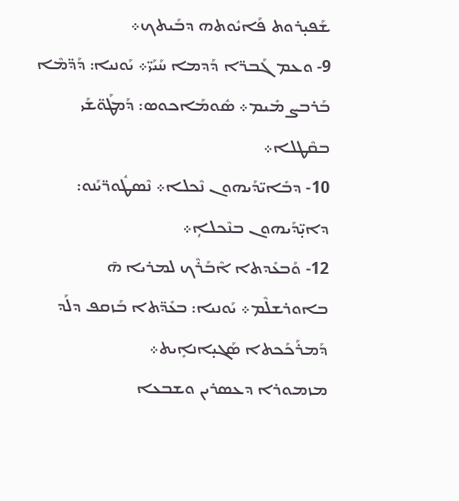ܫܰܦܝ̣ܪܘܬ ܦܰܐܝܽܘܬܗ ܕܒܰܝܬܟ܀
9- ܘܥܡ ܓܰܒܪ̈ܐ ܕܰܕܡܐ ܚܰܝܰܝ̈܀ ܝܰܘܢܝܐ: ܕܰܕ̈ܡܶܐ ܒܰܪܒܨ ܡܺܝܡ܀ ܣܽܘܡܰܐܟܘܣ: ܕܰܡܛܰܘ̈ܫܰܝ ܒܩܶܛܠܐ܀
10- ܕܒܺܐܝ̈ܕܰܝܗܘܢ ܢܶܟܠܐ܀ ܢܶܣܛܽܘܪ̈ܝܰܢܘ: ܕܐܝ̣̈ܕܰܝܗܘܢ ܒܢܶܟܠܐܴ܀
12- ܘܰܒܥܺܕܬܐ ܐܶܒܰܪܶܟ ܠܡܪܝܐ ܗ̄ ܒܐܘܪܫܠܶܡ܀ ܝܰܘܢܝܐ: ܒܥܺܕ̈ܬܐ ܒܰܙܩܦ ܕܠܰܕ ܕܰܡܪܰܟܰܟܬܐ ܣܰܓܝ̣ܐܢܐܻܝܬ܀
ܡܙܡܘܪܐ ܕܥܣܪܝܢ ܘܫܒܥܐ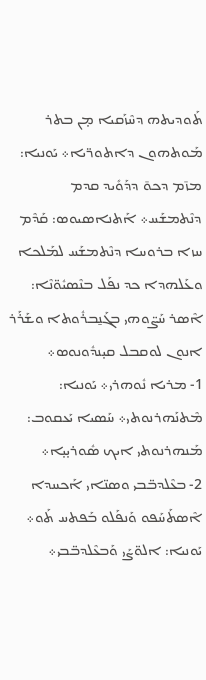ܬܰܘܕܝܬܗ ܕܚܶܙܰܩܝܐ ܡ̣ܢ ܒܬܪ ܡܰܘܬܗܘܢ ܕܐܬܘܪ̈ܝܐ܀ ܝܰܘܢܝܐ: ܡܙ̄ܡ ܕܟܘ̄ ܕܕܰܘܺܝܕ ܩܕܡ ܕܢܶܬܡܫܰܚ܀ ܐܰܬܢܐܣܝܘܣ: ܩܰܕܶܡ ܚܙܐ ܒܪܘܚܐ ܕܢܶܬܡܫܰܚ ܠܡܰܠܟܐ ܘܥܰܠܗܕܐ ܟܕ ܢܦܰܠ ܒܢܶܣܝܽܘ̈ܢܶܐ: ܐܶܣܪ ܚܰܨ̈ܘܗܝ ܒܓܰܢ̱ܒܪܽܘܬܐ ܘܫܰܪܰܪ ܐܢܘܢ ܠܘܩܒܠ ܩܝ̣ܢܕܽܘܢܘܣ܀
1- ܡܪܝܐ ܢܽܘܗܪܝ܀ ܝܰܘܢܝܐ: ܡܶܬܢܰܗܪܢܘܬܝ܀ ܚܰܣܝܐ ܝܰܥܩܘܒ: ܡܰܢܗܪܢܘܬܝ ܐܝܟ ܣܽܘܪܝ̣ܝ̣ܐ܀
2- ܒܥܶܠܕܒ̈ܒܝ ܘܣܢ̈ܐܝ ܐܰܟܚܕܐ ܐܶܣܬܰܚܰܦܘ ܘܰܢܦܰܠܘ ܒܰܦܬܚ ܬܰܘ܀ ܝܰܘܢܝܐ: ܐܠܘ̈ܨܰܝ ܘܰܒܥܶܠܕܒ̈ܒܝ܀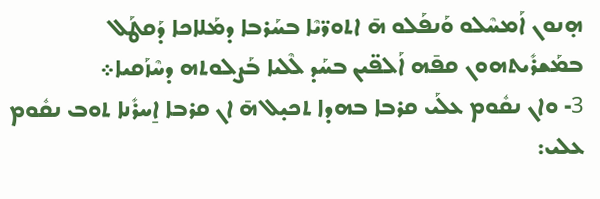ܗ̣ܢܘܢ ܐܰܡܚܶܠܘ ܘܰܢܦܰܠܘ ܗ̄ ܐܬܘܪ̈ܝܶܐ ܒܚܰܪܒܐ ܕܡܰܠܐܟܐ ܕܰܩܛܰܠ ܒܡܰܫܪܺܝܬܗܘܢ ܩܦ̄ܗ ܐܰܠܦ̈ܝܢ ܒܚܰܕ ܠܶܠܝܐ ܒܰܨܠܘܬܗ ܕܚܶܙܰܩܝܐ܀
3- ܘܐܢ ܢܩܽܘܡ ܥܠܰܝ ܩܪܒܐ ܒܗܕܐ ܬܟܝ̣ܠ ܗ̄ ܐܢ ܩܪܒܐ ܐ̱ܚܪܺܢܐ ܬܘܒ ܢܩܽܘܡ ܥܠܝ: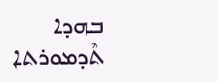ܒܗܕܐ ܬܶܕܡܘܪܬܐ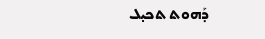ܕܰܗܘܬ ܬܟܝ̣ܠ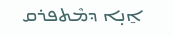ܐ̱ܢ̣ܐ ܕܡܶܬܦܪܩ